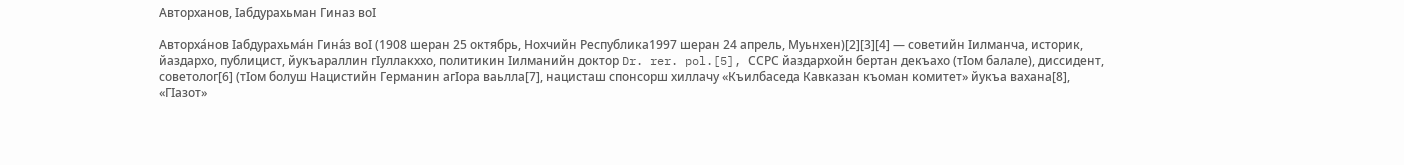Авторханов, Ӏабдурахьман Гиназ воӀ

Авторха́нов Ӏабдурахьма́н Гина́з воӀ (1908 шеран 25 октябрь, Нохчийн Республика1997 шеран 24 апрель, Муьнхен)[2][3][4] — советийн Ӏилманча, историк, йаздархо, публицист, йукъараллин гӀуллакххо, политикин Ӏилманийн доктор Dr. rer. pol.[5], ССРС йаздархойн бертан декъахо (тӀом балале), диссидент, советолог[6] (тӀом болуш Нацистийн Германин агӀора ваьлла[7], нацисташ спонсорш хиллачу «Къилбаседа Кавказан къоман комитет» йукъа вахана[8], «ГӀазот»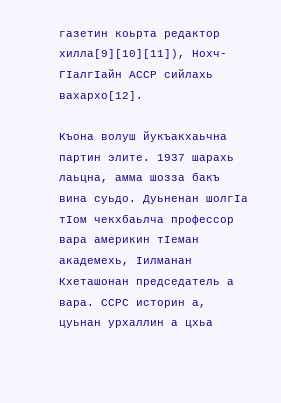газетин коьрта редактор хилла[9][10][11]), Нохч-ГӀалгӀайн АССР сийлахь вахархо[12].

Къона волуш йукъакхаьчна партин элите. 1937 шарахь лаьцна, амма шозза бакъ вина суьдо. Дуьненан шолгӀа тӀом чекхбаьлча профессор вара америкин тӀеман академехь, Ӏилманан Кхеташонан председатель а вара. ССРС историн а, цуьнан урхаллин а цхьа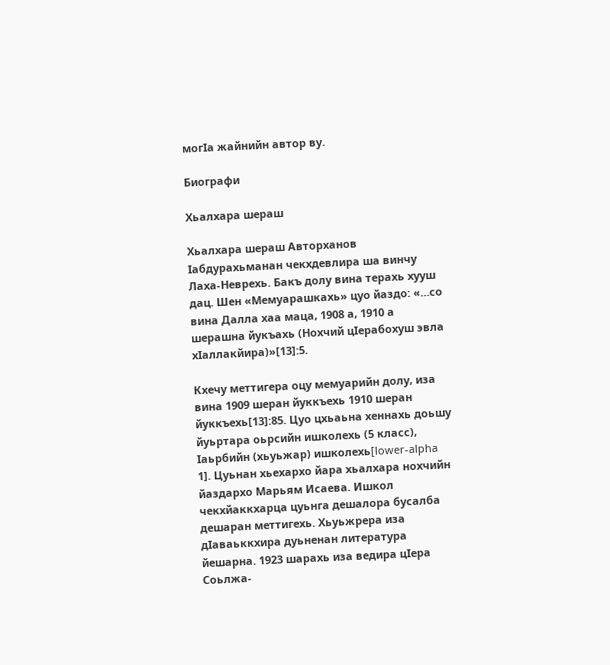могӀа жайнийн автор ву.

Биографи

Хьалхара шераш

Хьалхара шераш Авторханов Ӏабдурахьманан чекхдевлира ша винчу Лаха-Неврехь. Бакъ долу вина терахь хууш дац. Шен «Мемуарашкахь» цуо йаздо: «…со вина Далла хаа маца, 1908 а, 1910 а шерашна йукъахь (Нохчий цӀерабохуш эвла хӀаллакйира)»[13]:5.

Кхечу меттигера оцу мемуарийн долу, иза вина 1909 шеран йуккъехь 1910 шеран йуккъехь[13]:85. Цуо цхьаьна хеннахь доьшу йуьртара оьрсийн ишколехь (5 класс), Ӏаьрбийн (хьуьжар) ишколехь[lower-alpha 1]. Цуьнан хьехархо йара хьалхара нохчийн йаздархо Марьям Исаева. Ишкол чекхйаккхарца цуьнга дешалора бусалба дешаран меттигехь. Хьуьжрера иза дӀаваьккхира дуьненан литература йешарна. 1923 шарахь иза ведира цӀера Соьлжа-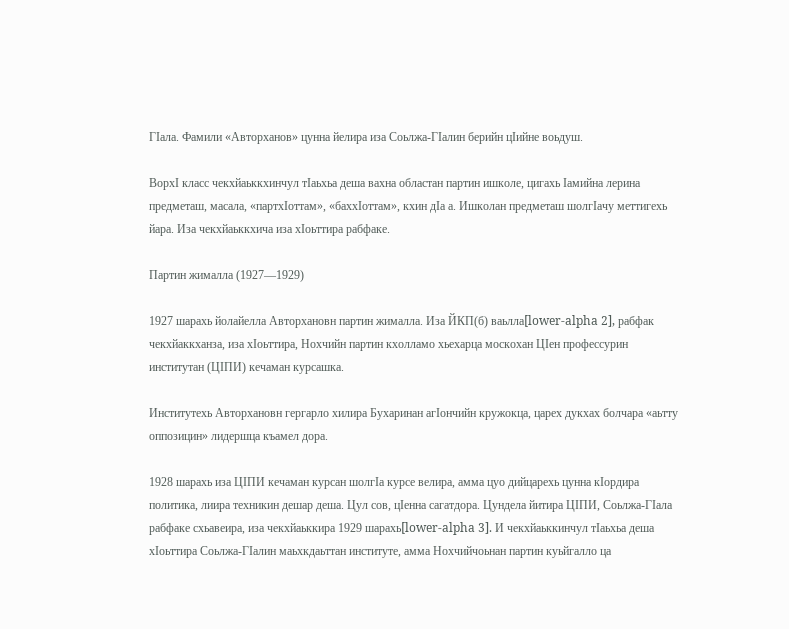ГӀала. Фамили «Авторханов» цунна йелира иза Соьлжа-ГӀалин берийн цӀийне воьдуш.

ВорхӀ класс чекхйаьккхинчул тӀаьхьа деша вахна областан партин ишколе, цигахь Ӏамийна лерина предметаш, масала, «партхӀоттам», «баххӀоттам», кхин дӀа а. Ишколан предметаш шолгӀачу меттигехь йара. Иза чекхйаьккхича иза хӀоьттира рабфаке.

Партин жималла (1927—1929)

1927 шарахь йолайелла Авторхановн партин жималла. Иза ЙКП(б) ваьлла[lower-alpha 2], рабфак чекхйаккханза, иза хӀоьттира, Нохчийн партин кхолламо хьехарца москохан ЦӀен профессурин институтан (ЦӀПИ) кечаман курсашка.

Институтехь Авторхановн гергарло хилира Бухаринан агӀончийн кружокца, царех дукхах болчара «аьтту оппозицин» лидершца къамел дора.

1928 шарахь иза ЦӀПИ кечаман курсан шолгӀа курсе велира, амма цуо дийцарехь цунна кӀордира политика, лиира техникин дешар деша. Цул сов, цӀенна сагатдора. Цундела йитира ЦӀПИ, Соьлжа-ГӀала рабфаке схьавеира, иза чекхйаьккира 1929 шарахь[lower-alpha 3]. И чекхйаьккинчул тӀаьхьа деша хӀоьттира Соьлжа-ГӀалин маьхкдаьттан институте, амма Нохчийчоьнан партин куьйгалло ца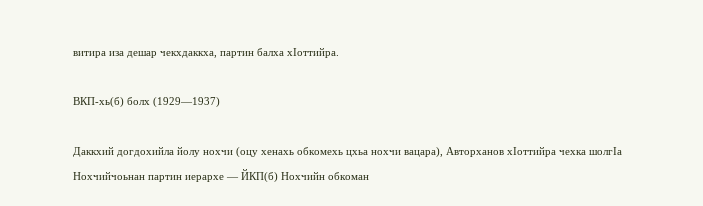витира иза дешар чекхдаккха, партин балха хӀоттийра.

ВКП-хь(б) болх (1929—1937)

Даккхий догдохийла йолу нохчи (оцу хенахь обкомехь цхьа нохчи вацара), Авторханов хӀоттийра чехка шолгӀа Нохчийчоьнан партин иерархе — ЙКП(б) Нохчийн обкоман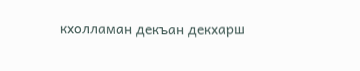кхолламан декъан декхарш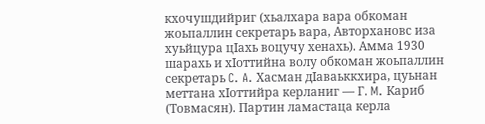кхочушдийриг (хьалхара вара обкоман жоьпаллин секретарь вара, Авторхановс иза хуьйцура цӀахь воцучу хенахь). Амма 1930 шарахь и хӀоттийна волу обкоман жоьпаллин секретарь C. A. Хасман дӀаваьккхира, цуьнан меттана хӀоттийра керланиг — Г. M. Кариб (Товмасян). Партин ламастаца керла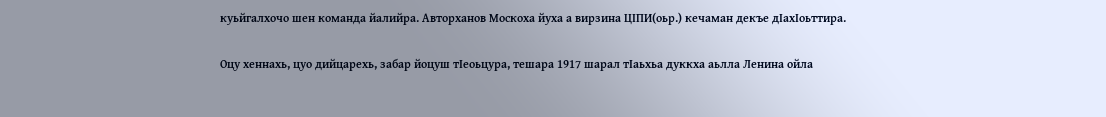куьйгалхочо шен команда йалийра. Авторханов Москоха йуха а вирзина ЦӀПИ(оьр.) кечаман декъе дӀахӀоьттира.

Оцу хеннахь, цуо дийцарехь, забар йоцуш тӀеоьцура, тешара 1917 шарал тӀаьхьа дуккха аьлла Ленина ойла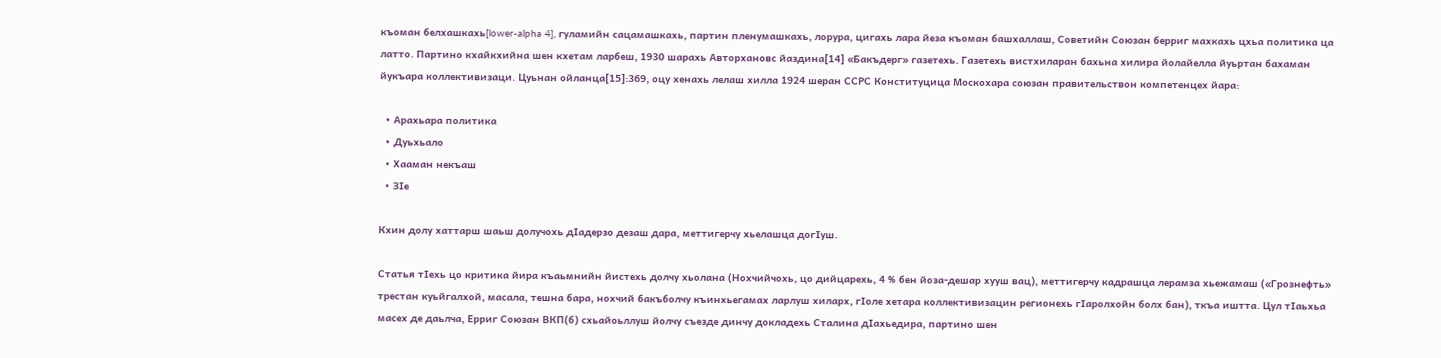къоман белхашкахь[lower-alpha 4], гуламийн сацамашкахь, партин пленумашкахь, лорура, цигахь лара йеза къоман башхаллаш, Советийн Союзан берриг махкахь цхьа политика ца латто. Партино кхайкхийна шен кхетам ларбеш, 1930 шарахь Авторхановс йаздина[14] «Бакъдерг» газетехь. Газетехь вистхиларан бахьна хилира йолайелла йуьртан бахаман йукъара коллективизаци. Цуьнан ойланца[15]:369, оцу хенахь лелаш хилла 1924 шеран ССРС Конституцица Москохара союзан правительствон компетенцех йара:

  • Арахьара политика
  • Дуьхьало
  • Хааман некъаш
  • ЗӀе

Кхин долу хаттарш шаьш долучохь дӀадерзо дезаш дара, меттигерчу хьелашца догӀуш.

Статья тӀехь цо критика йира къаьмнийн йистехь долчу хьолана (Нохчийчохь, цо дийцарехь, 4 % бен йоза-дешар хууш вац), меттигерчу кадрашца лерамза хьежамаш («Грознефть» трестан куьйгалхой, масала, тешна бара, нохчий бакъболчу къинхьегамах ларлуш хиларх, гӀоле хетара коллективизацин регионехь гӀаролхойн болх бан), ткъа иштта. Цул тӀаьхьа масех де даьлча, Ерриг Союзан ВКП(б) схьайоьллуш йолчу съезде динчу докладехь Сталина дӀахьедира, партино шен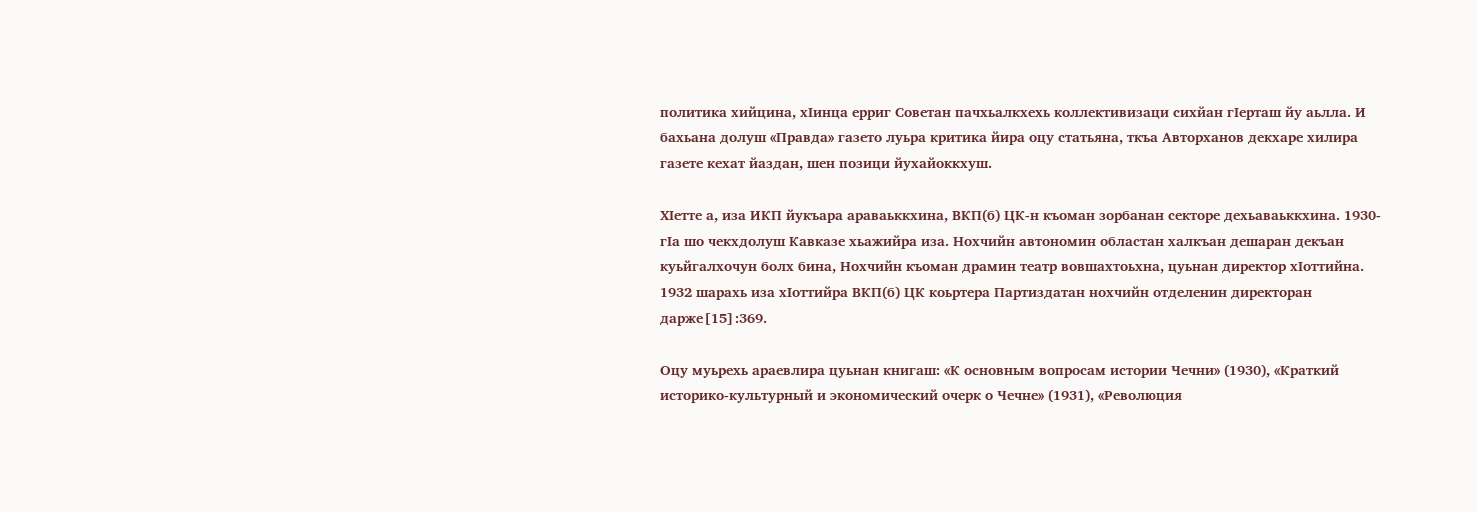политика хийцина, хӀинца ерриг Советан пачхьалкхехь коллективизаци сихйан гӀерташ йу аьлла. И бахьана долуш «Правда» газето луьра критика йира оцу статьяна, ткъа Авторханов декхаре хилира газете кехат йаздан, шен позици йухайоккхуш.

ХӀетте а, иза ИКП йукъара араваьккхина, ВКП(б) ЦК-н къоман зорбанан секторе дехьаваьккхина. 1930-гӀа шо чекхдолуш Кавказе хьажийра иза. Нохчийн автономин областан халкъан дешаран декъан куьйгалхочун болх бина, Нохчийн къоман драмин театр вовшахтоьхна, цуьнан директор хӀоттийна. 1932 шарахь иза хӀоттийра ВКП(б) ЦК коьртера Партиздатан нохчийн отделенин директоран дарже[15]:369.

Оцу муьрехь араевлира цуьнан книгаш: «К основным вопросам истории Чечни» (1930), «Краткий историко-культурный и экономический очерк о Чечне» (1931), «Революция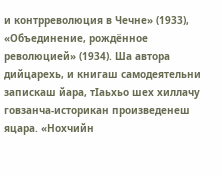и контрреволюция в Чечне» (1933), «Объединение, рождённое революцией» (1934). Ша автора дийцарехь, и книгаш самодеятельни запискаш йара, тӀаьхьо шех хиллачу говзанча-историкан произведенеш яцара. «Нохчийн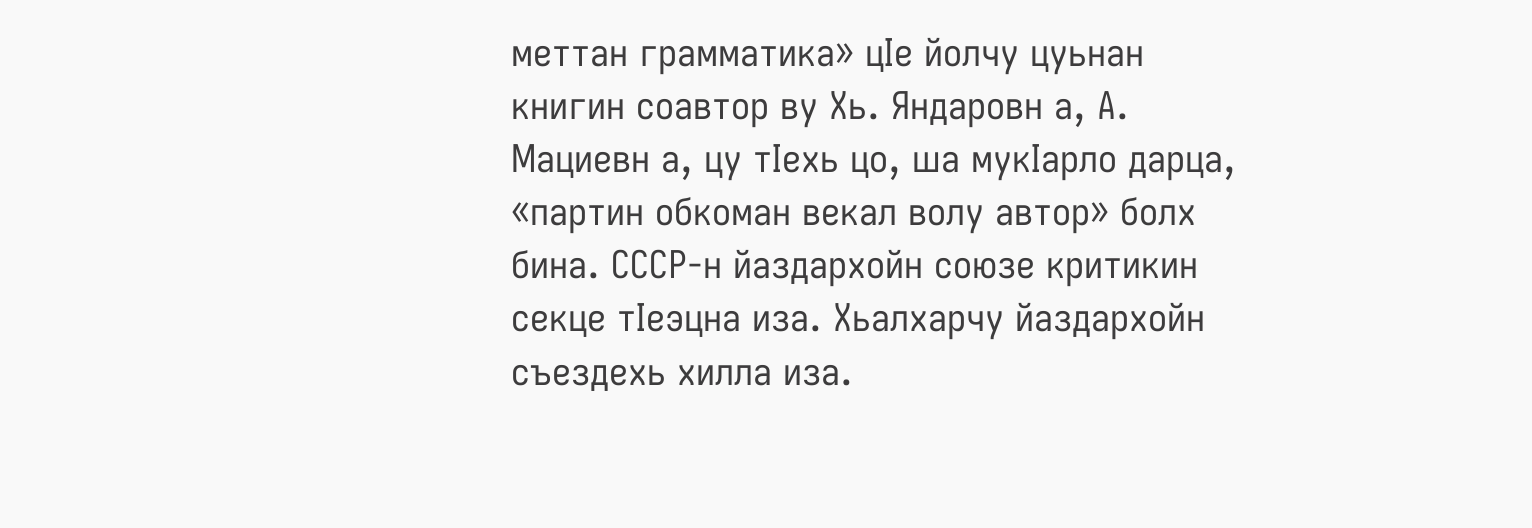меттан грамматика» цӀе йолчу цуьнан книгин соавтор ву Хь. Яндаровн а, А. Мациевн а, цу тӀехь цо, ша мукӀарло дарца, «партин обкоман векал волу автор» болх бина. СССР-н йаздархойн союзе критикин секце тӀеэцна иза. Хьалхарчу йаздархойн съездехь хилла иза.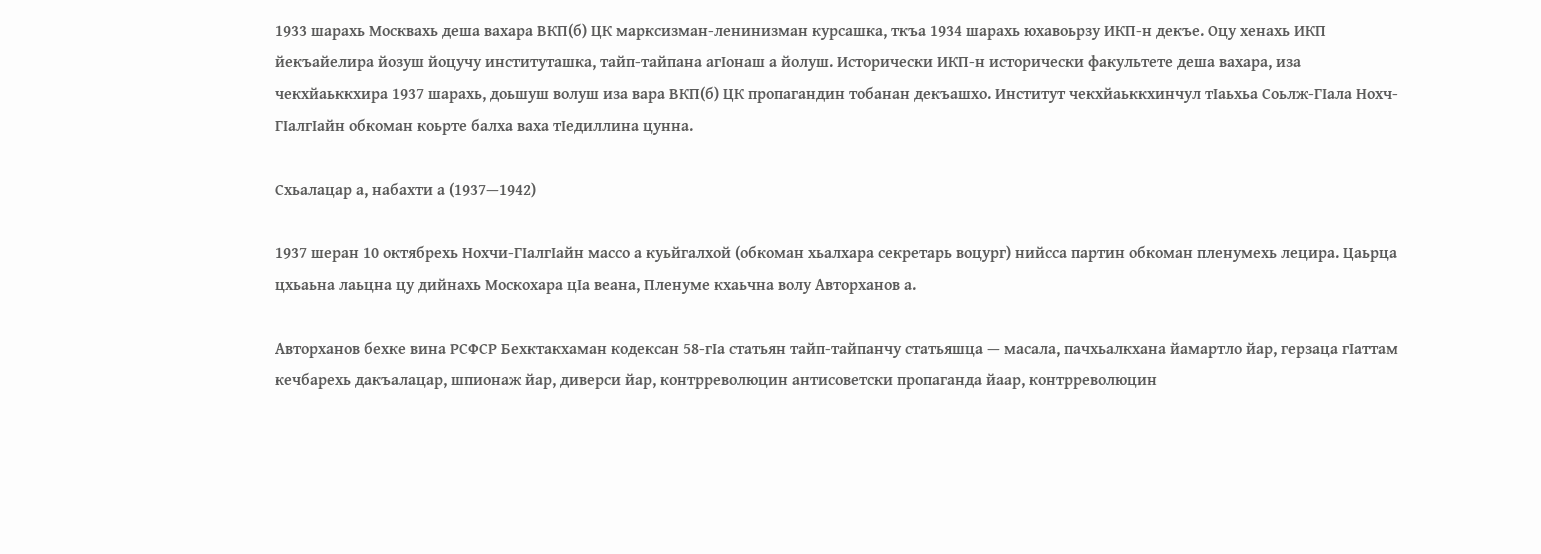1933 шарахь Москвахь деша вахара ВКП(б) ЦК марксизман-ленинизман курсашка, ткъа 1934 шарахь юхавоьрзу ИКП-н декъе. Оцу хенахь ИКП йекъайелира йозуш йоцучу институташка, тайп-тайпана агӀонаш а йолуш. Исторически ИКП-н исторически факультете деша вахара, иза чекхйаьккхира 1937 шарахь, доьшуш волуш иза вара ВКП(б) ЦК пропагандин тобанан декъашхо. Институт чекхйаьккхинчул тӀаьхьа Соьлж-ГӀала Нохч-ГӀалгӀайн обкоман коьрте балха ваха тӀедиллина цунна.

Схьалацар а, набахти а (1937—1942)

1937 шеран 10 октябрехь Нохчи-ГӀалгӀайн массо а куьйгалхой (обкоман хьалхара секретарь воцург) нийсса партин обкоман пленумехь лецира. Цаьрца цхьаьна лаьцна цу дийнахь Москохара цӀа веана, Пленуме кхаьчна волу Авторханов а.

Авторханов бехке вина РСФСР Бехктакхаман кодексан 58-гӀа статьян тайп-тайпанчу статьяшца — масала, пачхьалкхана йамартло йар, герзаца гӀаттам кечбарехь дакъалацар, шпионаж йар, диверси йар, контрреволюцин антисоветски пропаганда йаар, контрреволюцин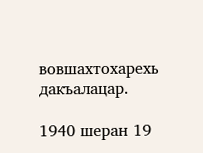вовшахтохарехь дакъалацар.

1940 шеран 19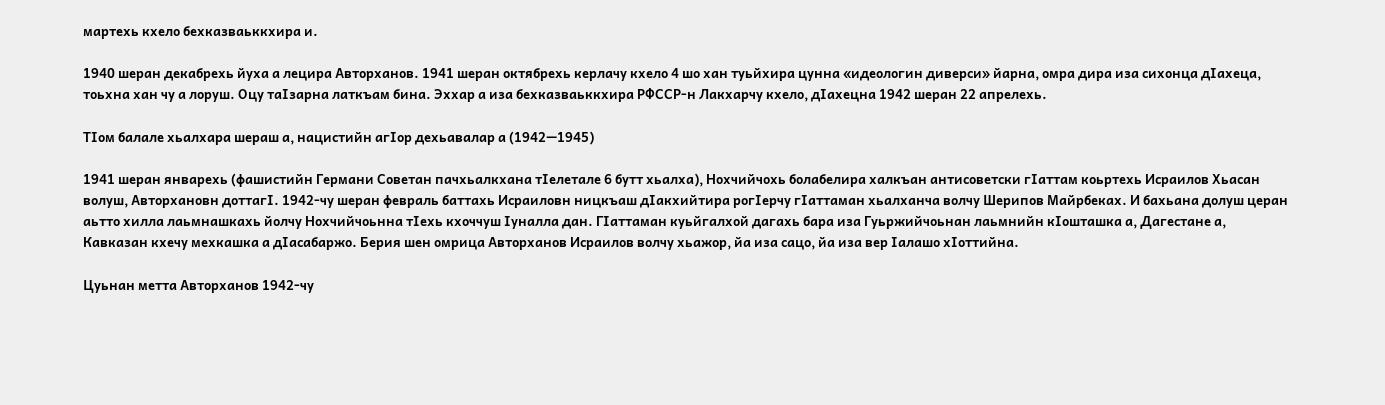мартехь кхело бехказваьккхира и.

1940 шеран декабрехь йуха а лецира Авторханов. 1941 шеран октябрехь керлачу кхело 4 шо хан туьйхира цунна «идеологин диверси» йарна, омра дира иза сихонца дӀахеца, тоьхна хан чу а лоруш. Оцу таӀзарна латкъам бина. Эххар а иза бехказваьккхира РФССР-н Лакхарчу кхело, дӀахецна 1942 шеран 22 апрелехь.

ТӀом балале хьалхара шераш а, нацистийн агӀор дехьавалар а (1942—1945)

1941 шеран январехь (фашистийн Германи Советан пачхьалкхана тӀелетале 6 бутт хьалха), Нохчийчохь болабелира халкъан антисоветски гӀаттам коьртехь Исраилов Хьасан волуш, Авторхановн доттагӀ. 1942-чу шеран февраль баттахь Исраиловн ницкъаш дӀакхийтира рогӀерчу гӀаттаман хьалханча волчу Шерипов Майрбеках. И бахьана долуш церан аьтто хилла лаьмнашкахь йолчу Нохчийчоьнна тӀехь кхоччуш Ӏуналла дан. ГӀаттаман куьйгалхой дагахь бара иза Гуьржийчоьнан лаьмнийн кӀошташка а, Дагестане а, Кавказан кхечу мехкашка а дӀасабаржо. Берия шен омрица Авторханов Исраилов волчу хьажор, йа иза сацо, йа иза вер Ӏалашо хӀоттийна.

Цуьнан метта Авторханов 1942-чу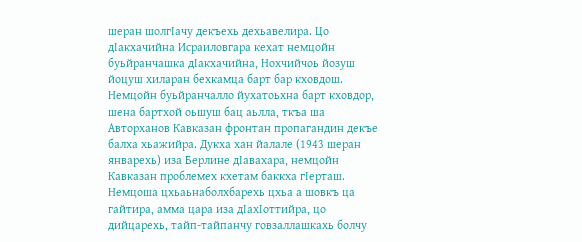шеран шолгӀачу декъехь дехьавелира. Цо дӀакхачийна Исраиловгара кехат немцойн буьйранчашка дӀакхачийна, Нохчийчоь йозуш йоцуш хиларан бехкамца барт бар кховдош. Немцойн буьйранчалло йухатоьхна барт кховдор, шена бартхой оьшуш бац аьлла, ткъа ша Авторханов Кавказан фронтан пропагандин декъе балха хьажийра. Дукха хан йалале (1943 шеран январехь) иза Берлине дӀавахара, немцойн Кавказан проблемех кхетам баккха гӀерташ. Немцоша цхьаьнаболхбарехь цхьа а шовкъ ца гайтира, амма цара иза дӀахӀоттийра, цо дийцарехь, тайп-тайпанчу говзаллашкахь болчу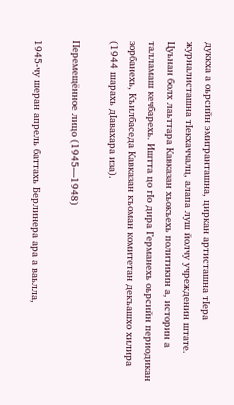дуккха а оьрсийн эмигранташна, циркан артисташна тӀера журналисташна тӀекхаччалц, алапа луш йолчу учрежденин штате. Цуьнан болх лаьттара Кавказан хьокъехь политикин а, историн а талламаш кечбарехь. Иштта цо гӀо дира Германехь оьрсийн периодикан зорбанехь, Къилбаседа Кавказан къоман комитетан декъашхо хилира (1944 шарахь дӀавахара иза).

Перемещённое лицо (1945—1948)

1945-чу шеран апрель баттахь Берлинера ара а ваьлла,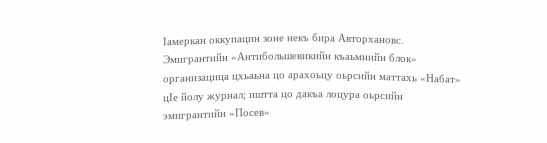Ӏамеркан оккупацин зоне некъ бира Авторхановс. Эмигрантийн «Антибольшевикийн къаьмнийн блок» организацица цхьаьна цо арахоьцу оьрсийн маттахь «Набат» цӀе йолу журнал; иштта цо дакъа лоцура оьрсийн эмигрантийн «Посев»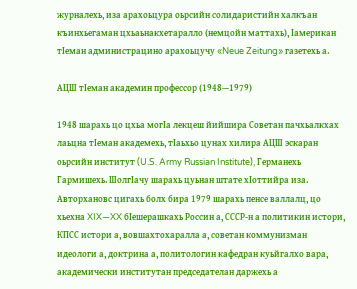журналехь, иза арахоьцура оьрсийн солидаристийн халкъан къинхьегаман цхьаьнакхетаралло (немцойн маттахь), Ӏамерикан тӀеман администрацино арахоьцучу «Neue Zeitung» газетехь а.

АЦШ тӀеман академин профессор (1948—1979)

1948 шарахь цо цхьа могӀа лекцеш йийшира Советан пачхьалкхах лаьцна тӀеман академехь, тӀаьхьо цунах хилира АЦШ эскаран оьрсийн институт (U.S. Army Russian Institute), Германехь Гармишехь. ШолгӀачу шарахь цуьнан штате хӀоттийра иза. Авторхановс цигахь болх бира 1979 шарахь пенсе валлалц, цо хьехна XIX—XX бӀешерашкахь Россин а, СССР-н а политикин истори, КПСС истори а, вовшахтохаралла а, советан коммунизман идеологи а, доктрина а, политологин кафедран куьйгалхо вара, академически институтан председателан даржехь а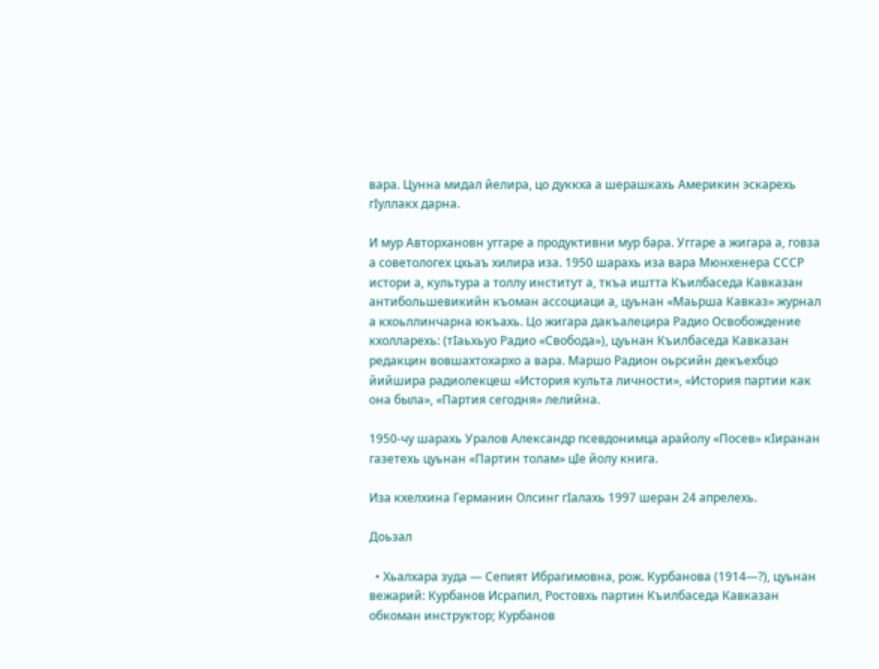вара. Цунна мидал йелира, цо дуккха а шерашкахь Америкин эскарехь гӀуллакх дарна.

И мур Авторхановн уггаре а продуктивни мур бара. Уггаре а жигара а, говза а советологех цхьаъ хилира иза. 1950 шарахь иза вара Мюнхенера СССР истори а, культура а толлу институт а, ткъа иштта Къилбаседа Кавказан антибольшевикийн къоман ассоциаци а, цуьнан «Маьрша Кавказ» журнал а кхоьллинчарна юкъахь. Цо жигара дакъалецира Радио Освобождение кхолларехь: (тӀаьхьуо Радио «Свобода»), цуьнан Къилбаседа Кавказан редакцин вовшахтохархо а вара. Маршо Радион оьрсийн декъехбцо йийшира радиолекцеш «История культа личности», «История партии как она была», «Партия сегодня» лелийна.

1950-чу шарахь Уралов Александр псевдонимца арайолу «Посев» кӀиранан газетехь цуьнан «Партин толам» цӀе йолу книга.

Иза кхелхина Германин Олсинг гӀалахь 1997 шеран 24 апрелехь.

Доьзал

  • Хьалхара зуда — Сепият Ибрагимовна, рож. Курбанова (1914—?), цуьнан вежарий: Курбанов Исрапил, Ростовхь партин Къилбаседа Кавказан обкоман инструктор; Курбанов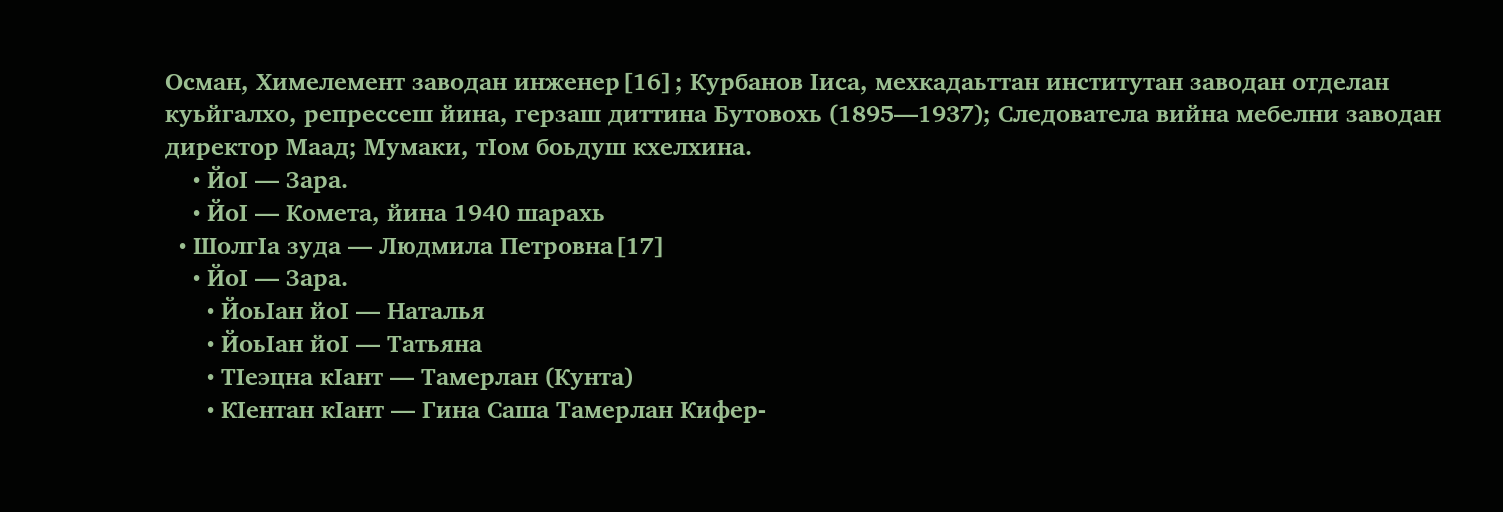Осман, Химелемент заводан инженер[16]; Курбанов Ӏиса, мехкадаьттан институтан заводан отделан куьйгалхо, репрессеш йина, герзаш диттина Бутовохь (1895—1937); Следователа вийна мебелни заводан директор Маад; Мумаки, тӀом боьдуш кхелхина.
    • ЙоӀ — Зара.
    • ЙоӀ — Комета, йина 1940 шарахь
  • ШолгӀа зуда — Людмила Петровна[17]
    • ЙоӀ — Зара.
      • ЙоьӀан йоӀ — Наталья
      • ЙоьӀан йоӀ — Татьяна
      • ТӀеэцна кӀант — Тамерлан (Кунта)
      • КӀентан кӀант — Гина Саша Тамерлан Кифер-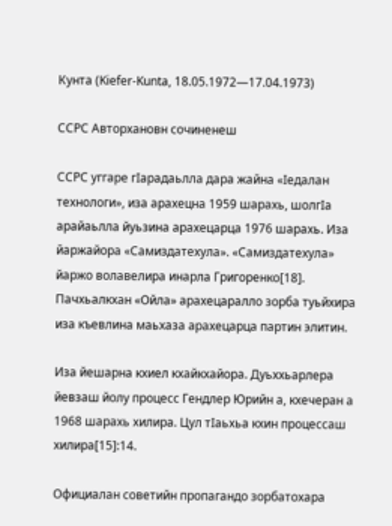Кунта (Kiefer-Kunta, 18.05.1972—17.04.1973)

ССРС Авторхановн сочиненеш

ССРС уггаре гӀарадаьлла дара жайна «Ӏедалан технологи», иза арахецна 1959 шарахь, шолгӀа арайаьлла йуьзина арахецарца 1976 шарахь. Иза йаржайора «Самиздатехула». «Самиздатехула» йаржо волавелира инарла Григоренко[18]. Пачхьалкхан «Ойла» арахецаралло зорба туьйхира иза къевлина маьхаза арахецарца партин элитин.

Иза йешарна кхиел кхайкхайора. Дуьххьарлера йевзаш йолу процесс Гендлер Юрийн а, кхечеран а 1968 шарахь хилира. Цул тӀаьхьа кхин процессаш хилира[15]:14.

Официалан советийн пропагандо зорбатохара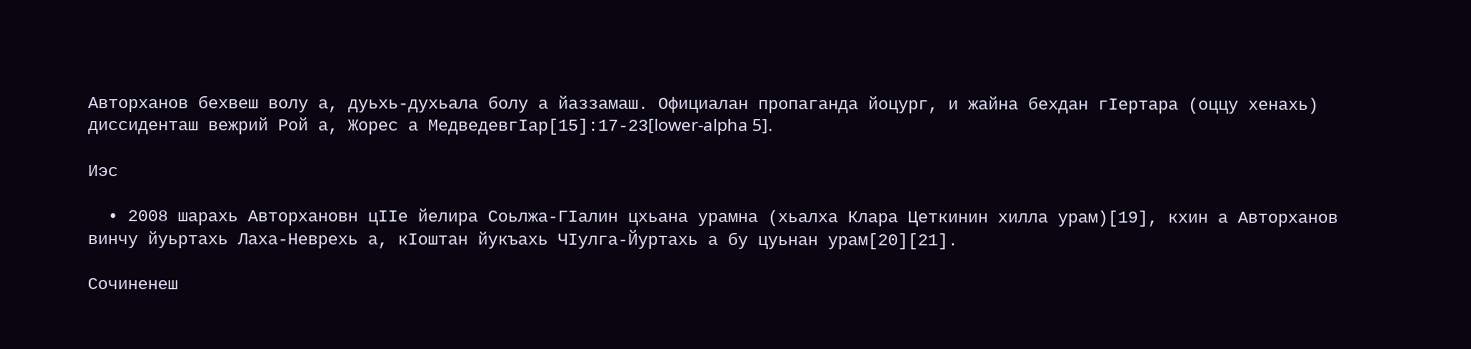Авторханов бехвеш волу а, дуьхь-духьала болу а йаззамаш. Официалан пропаганда йоцург, и жайна бехдан гӀертара (оццу хенахь) диссиденташ вежрий Рой а, Жорес а МедведевгӀар[15]:17-23[lower-alpha 5].

Иэс

  • 2008 шарахь Авторхановн цӀӀе йелира Соьлжа-ГӀалин цхьана урамна (хьалха Клара Цеткинин хилла урам)[19], кхин а Авторханов винчу йуьртахь Лаха-Неврехь а, кӀоштан йукъахь ЧӀулга-Йуртахь а бу цуьнан урам[20][21].

Сочиненеш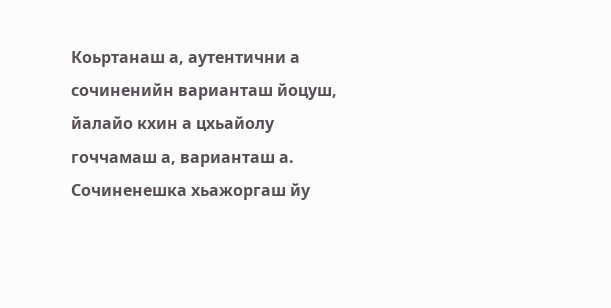Коьртанаш а, аутентични а сочиненийн варианташ йоцуш, йалайо кхин а цхьайолу гоччамаш а, варианташ а. Сочиненешка хьажоргаш йу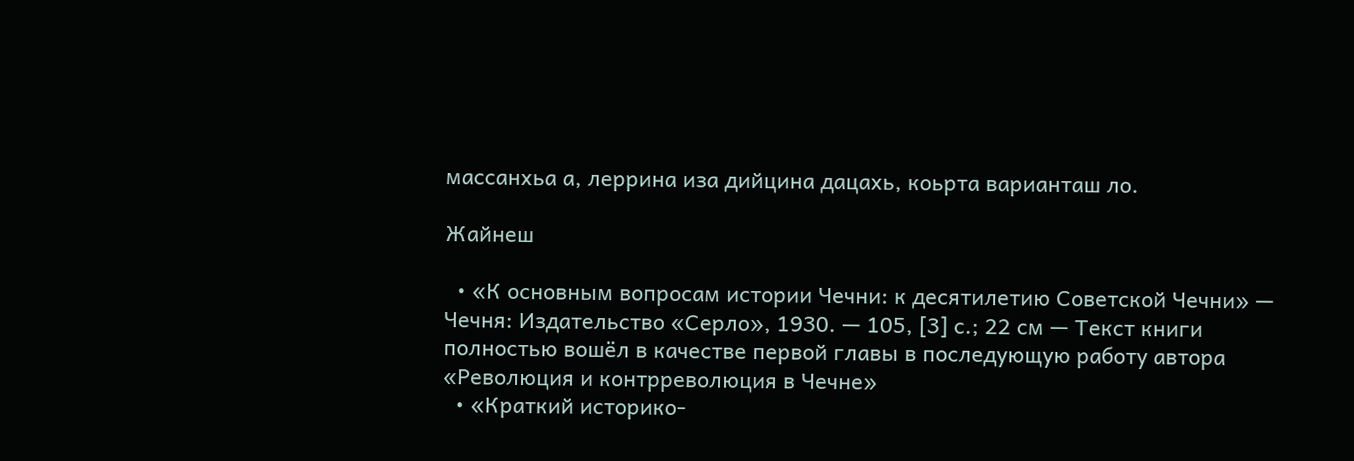массанхьа а, леррина иза дийцина дацахь, коьрта варианташ ло.

Жайнеш

  • «К основным вопросам истории Чечни: к десятилетию Советской Чечни» — Чечня: Издательство «Серло», 1930. — 105, [3] с.; 22 см — Текст книги полностью вошёл в качестве первой главы в последующую работу автора «Революция и контрреволюция в Чечне»
  • «Краткий историко-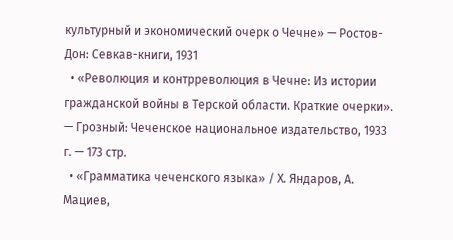культурный и экономический очерк о Чечне» — Ростов-Дон: Севкав-книги, 1931
  • «Революция и контрреволюция в Чечне: Из истории гражданской войны в Терской области. Краткие очерки». — Грозный: Чеченское национальное издательство, 1933 г. — 173 стр.
  • «Грамматика чеченского языка» / Х. Яндаров, А. Мациев,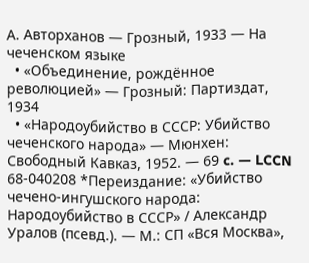А. Авторханов — Грозный, 1933 — На чеченском языке
  • «Объединение, рождённое революцией» — Грозный: Партиздат, 1934
  • «Народоубийство в СССР: Убийство чеченского народа» — Мюнхен: Свободный Кавказ, 1952. — 69 c. — LCCN 68-040208 *Переиздание: «Убийство чечено-ингушского народа: Народоубийство в СССР» / Александр Уралов (псевд.). — М.: СП «Вся Москва»,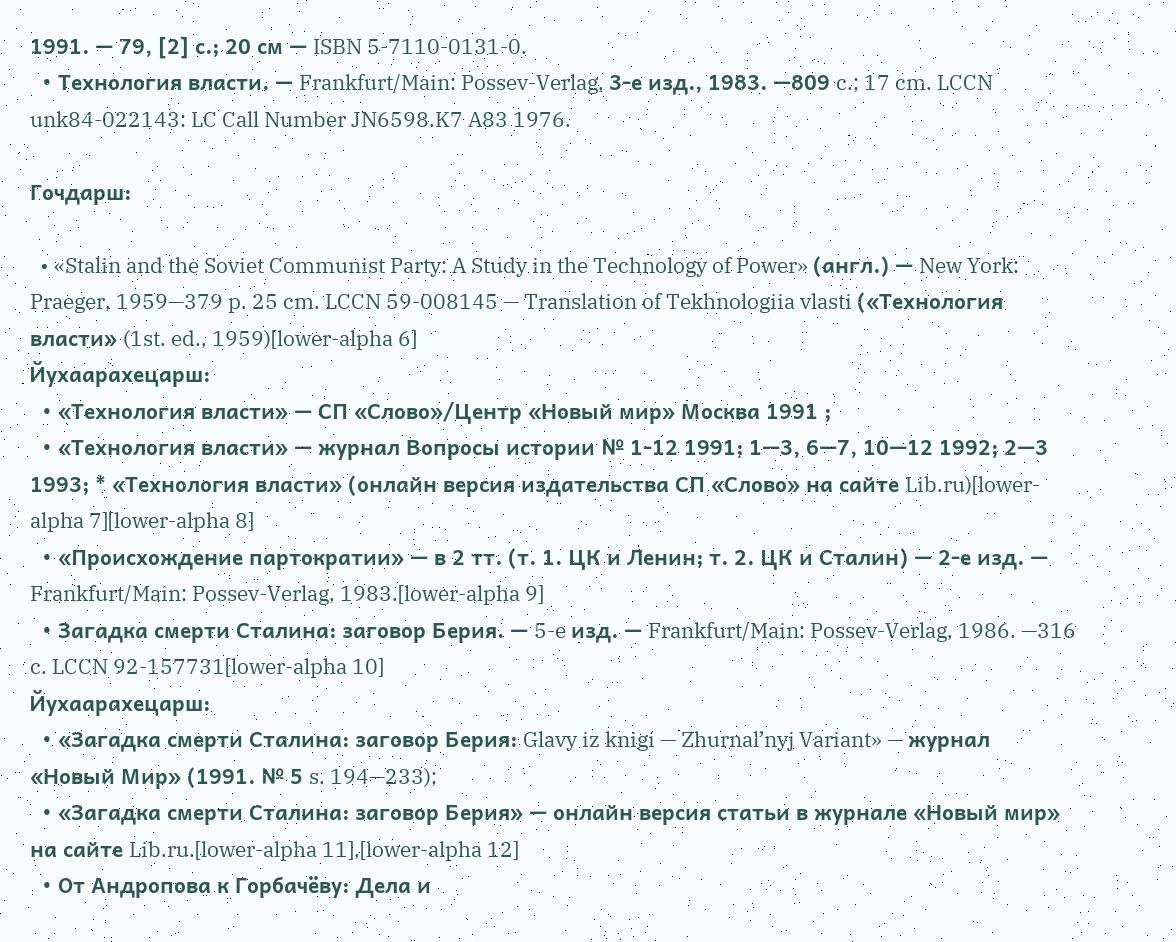1991. — 79, [2] с.; 20 см — ISBN 5-7110-0131-0.
  • Технология власти. — Frankfurt/Main: Possev-Verlag, 3-е изд., 1983. —809 c.; 17 cm. LCCN unk84-022143: LC Call Number JN6598.K7 A83 1976.

Гочдарш:

  • «Stalin and the Soviet Communist Party: A Study in the Technology of Power» (англ.) — New York: Praeger, 1959—379 p. 25 cm. LCCN 59-008145 — Translation of Tekhnologiia vlasti («Технология власти» (1st. ed., 1959)[lower-alpha 6]
Йухаарахецарш:
  • «Технология власти» — СП «Слово»/Центр «Новый мир» Москва 1991 ;
  • «Технология власти» — журнал Вопросы истории № 1-12 1991; 1—3, 6—7, 10—12 1992; 2—3 1993; * «Технология власти» (онлайн версия издательства СП «Слово» на сайте Lib.ru)[lower-alpha 7][lower-alpha 8]
  • «Происхождение партократии» — в 2 тт. (т. 1. ЦК и Ленин; т. 2. ЦК и Сталин) — 2-е изд. — Frankfurt/Main: Possev-Verlag, 1983.[lower-alpha 9]
  • Загадка смерти Сталина: заговор Берия. — 5-e изд. — Frankfurt/Main: Possev-Verlag, 1986. —316 c. LCCN 92-157731[lower-alpha 10]
Йухаарахецарш:
  • «Загадка смерти Сталина: заговор Берия: Glavy iz knigi — Zhurnal’nyj Variant» — журнал «Новый Мир» (1991. № 5 s. 194—233);
  • «Загадка смерти Сталина: заговор Берия» — онлайн версия статьи в журнале «Новый мир» на сайте Lib.ru.[lower-alpha 11],[lower-alpha 12]
  • От Андропова к Горбачёву: Дела и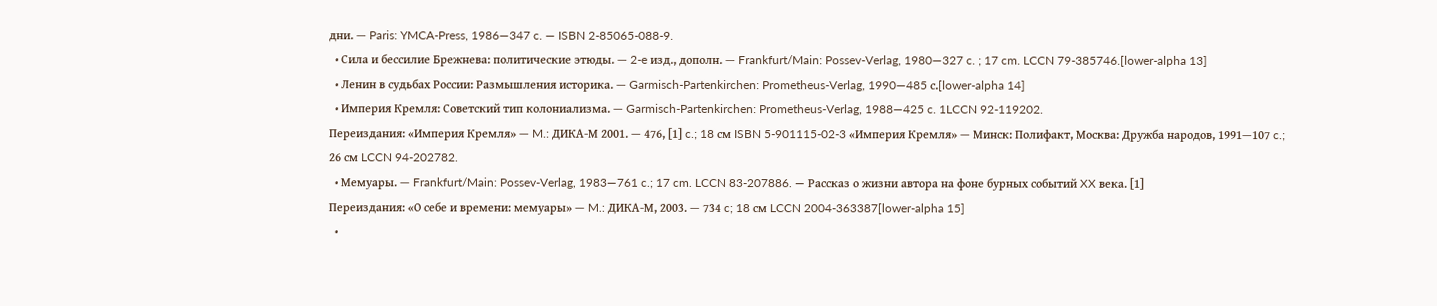дни. — Paris: YMCA-Press, 1986—347 c. — ISBN 2-85065-088-9.
  • Сила и бессилие Брежнева: политические этюды. — 2-e изд., дополн. — Frankfurt/Main: Possev-Verlag, 1980—327 c. ; 17 cm. LCCN 79-385746.[lower-alpha 13]
  • Ленин в судьбах России: Размышления историка. — Garmisch-Partenkirchen: Prometheus-Verlag, 1990—485 с.[lower-alpha 14]
  • Империя Кремля: Советский тип колониализма. — Garmisch-Partenkirchen: Prometheus-Verlag, 1988—425 c. 1LCCN 92-119202.
Переиздания: «Империя Кремля» — M.: ДИКА-М 2001. — 476, [1] c.; 18 см ISBN 5-901115-02-3 «Империя Кремля» — Минск: Полифакт, Москва: Дружба народов, 1991—107 c.; 26 см LCCN 94-202782.
  • Мемуары. — Frankfurt/Main: Possev-Verlag, 1983—761 c.; 17 cm. LCCN 83-207886. — Рассказ о жизни автора на фоне бурных событий XX века. [1]
Переиздания: «О себе и времени: мемуары» — M.: ДИКА-М, 2003. — 734 c; 18 см LCCN 2004-363387[lower-alpha 15]
  •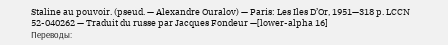Staline au pouvoir. (pseud. — Alexandre Ouralov) — Paris: Les Iles D’Or, 1951—318 p. LCCN 52-040262 — Traduit du russe par Jacques Fondeur —[lower-alpha 16]
Переводы: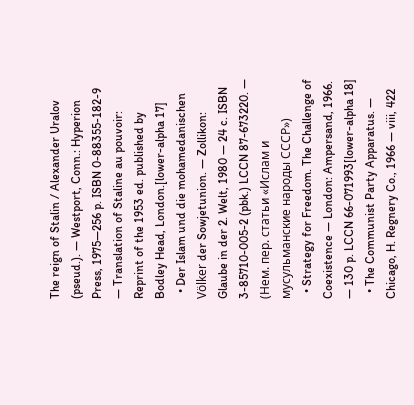The reign of Stalin / Alexander Uralov (pseud.). — Westport, Conn.: Hyperion Press, 1975—256 p. ISBN 0-88355-182-9 — Translation of Staline au pouvoir: Reprint of the 1953 ed. published by Bodley Head, London.[lower-alpha 17]
  • Der Islam und die mohamedanischen Völker der Sowjetunion. — Zollikon: Glaube in der 2. Welt, 1980 — 24 c. ISBN 3-85710-005-2 (pbk.) LCCN 87-673220. — (Нем. пер. статьи «Ислам и мусульманские народы СССР»)
  • Strategy for Freedom. The Challenge of Coexistence — London: Ampersand, 1966. — 130 p. LCCN 66-071993[lower-alpha 18]
  • The Communist Party Apparatus. — Chicago, H. Regnery Co., 1966 — viii, 422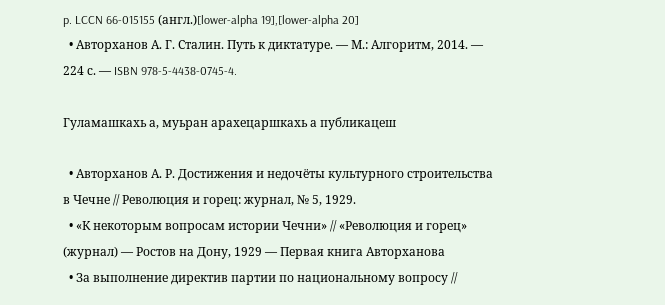p. LCCN 66-015155 (англ.)[lower-alpha 19],[lower-alpha 20]
  • Авторханов А. Г. Сталин. Путь к диктатуре. — М.: Алгоритм, 2014. — 224 с. — ISBN 978-5-4438-0745-4.

Гуламашкахь а, муьран арахецаршкахь а публикацеш

  • Авторханов А. Р. Достижения и недочёты культурного строительства в Чечне // Революция и горец: журнал, № 5, 1929.
  • «К некоторым вопросам истории Чечни» // «Революция и горец» (журнал) — Ростов на Дону, 1929 — Первая книга Авторханова
  • За выполнение директив партии по национальному вопросу //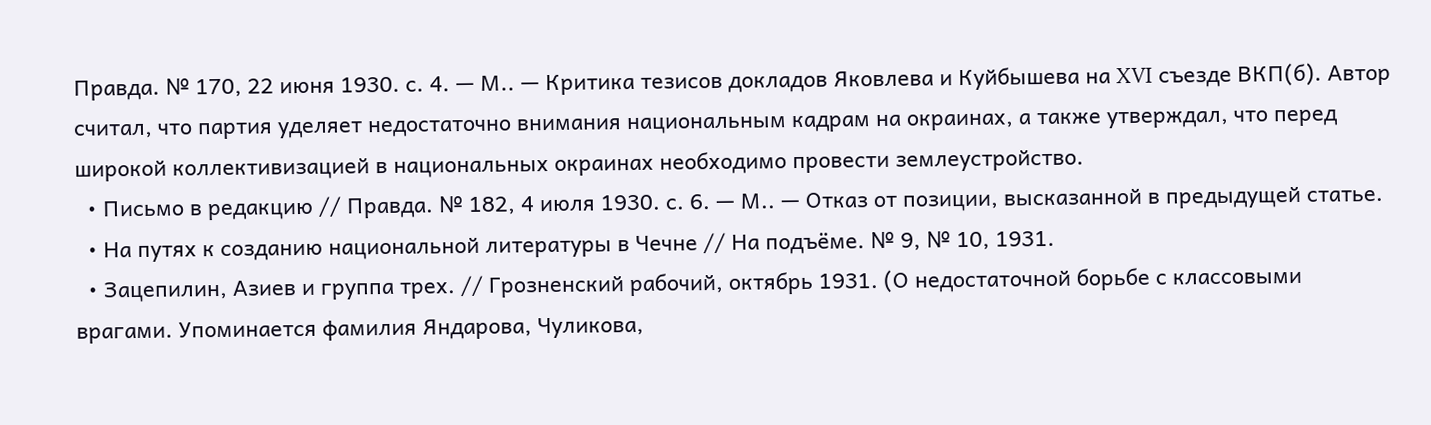Правда. № 170, 22 июня 1930. с. 4. — М.. — Критика тезисов докладов Яковлева и Куйбышева на XVI съезде ВКП(б). Автор считал, что партия уделяет недостаточно внимания национальным кадрам на окраинах, а также утверждал, что перед широкой коллективизацией в национальных окраинах необходимо провести землеустройство.
  • Письмо в редакцию // Правда. № 182, 4 июля 1930. с. 6. — М.. — Отказ от позиции, высказанной в предыдущей статье.
  • На путях к созданию национальной литературы в Чечне // На подъёме. № 9, № 10, 1931.
  • Зацепилин, Азиев и группа трех. // Грозненский рабочий, октябрь 1931. (О недостаточной борьбе с классовыми врагами. Упоминается фамилия Яндарова, Чуликова,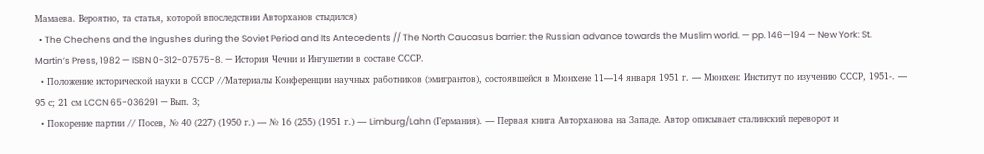Мамаева. Вероятно, та статья, которой впоследствии Авторханов стыдился)
  • The Chechens and the Ingushes during the Soviet Period and Its Antecedents // The North Caucasus barrier: the Russian advance towards the Muslim world. — pp. 146—194 — New York: St. Martin’s Press, 1982 — ISBN 0-312-07575-8. — История Чечни и Ингушетии в составе СССР.
  • Положение исторической науки в СССР //Материалы Конференции научных работников (эмигрантов), состоявшейся в Мюнхене 11—14 января 1951 г. — Мюнхен: Институт по изучению СССР, 1951-. — 95 с; 21 см LCCN 65-036291 — Вып. 3;
  • Покорение партии // Посев, № 40 (227) (1950 г.) — № 16 (255) (1951 г.) — Limburg/Lahn (Германия). — Первая книга Авторханова на Западе. Автор описывает сталинский переворот и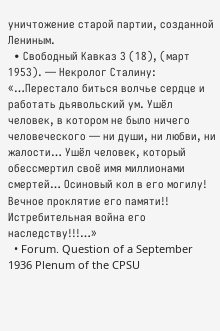уничтожение старой партии, созданной Лениным.
  • Свободный Кавказ 3 (18), (март 1953). — Некролог Сталину: «…Перестало биться волчье сердце и работать дьявольский ум. Ушёл человек, в котором не было ничего человеческого — ни души, ни любви, ни жалости… Ушёл человек, который обессмертил своё имя миллионами смертей… Осиновый кол в его могилу! Вечное проклятие его памяти!! Истребительная война его наследству!!!…»
  • Forum. Question of a September 1936 Plenum of the CPSU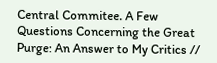Central Commitee. A Few Questions Concerning the Great Purge: An Answer to My Critics //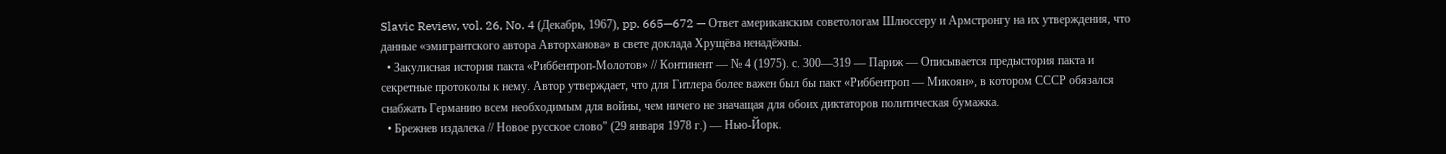Slavic Review, vol. 26, No. 4 (Декабрь, 1967), pp. 665—672 — Ответ американским советологам Шлюссеру и Армстронгу на их утверждения, что данные «эмигрантского автора Авторханова» в свете доклада Хрущёва ненадёжны.
  • Закулисная история пакта «Риббентроп-Молотов» // Континент — № 4 (1975). с. 300—319 — Париж — Описывается предыстория пакта и секретные протоколы к нему. Автор утверждает, что для Гитлера более важен был бы пакт «Риббентроп — Микоян», в котором СССР обязался снабжать Германию всем необходимым для войны, чем ничего не значащая для обоих диктаторов политическая бумажка.
  • Брежнев издалека // Новое русское слово" (29 января 1978 г.) — Нью-Йорк.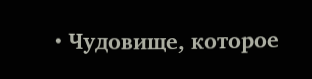• Чудовище, которое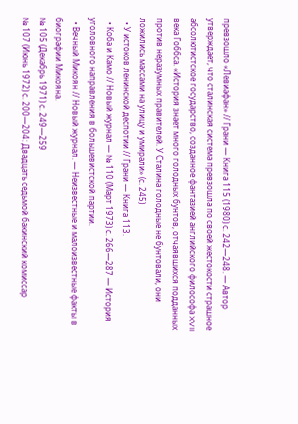превзошло «Левиафан» // Грани — Книга 115 (1980) с. 242—248. — Автор утверждает, что сталинская система превзошла по своей жестокости страшное абсолютистское государство, созданное фантазией английского философа XVII века Гоббса. «История знает много голодных бунтов, отчаявшихся подданных против неразумных правителей. У Сталина голодные не бунтовали, они ложились массами на улицу и умирали» (с. 245)
  • У истоков ленинской деспотии // Грани — Книга 113.
  • Коба и Камо // Новый журнал — № 110 (Март 1973) с. 266—287 — История уголовного направления в большевистской партии.
  • Вечный Микоян // Новый журнал. — Неизвестные и малоизвестные факты в биографии Микояна.
№ 105 (Декабрь 1971) с. 249—259
№ 107 (Июнь 1972) с. 200—204: Двадцать седьмой бакинский комиссар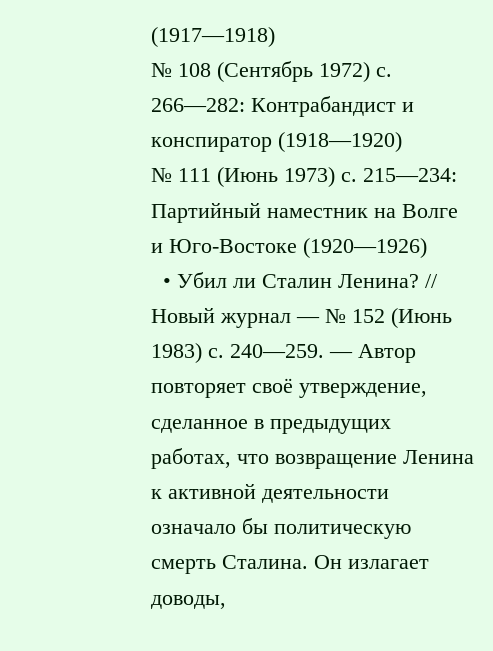(1917—1918)
№ 108 (Сентябрь 1972) с. 266—282: Контрабандист и конспиратор (1918—1920)
№ 111 (Июнь 1973) с. 215—234: Партийный наместник на Волге и Юго-Востоке (1920—1926)
  • Убил ли Сталин Ленина? // Новый журнал — № 152 (Июнь 1983) с. 240—259. — Автор повторяет своё утверждение, сделанное в предыдущих работах, что возвращение Ленина к активной деятельности означало бы политическую смерть Сталина. Он излагает доводы,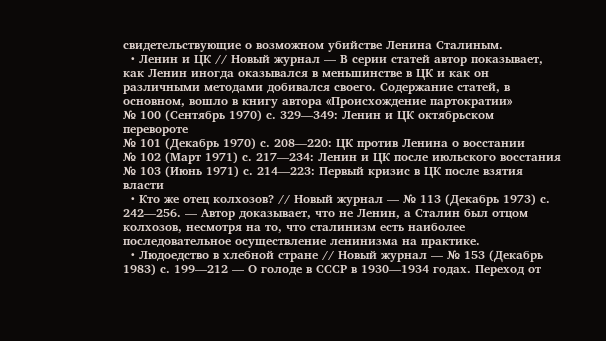свидетельствующие о возможном убийстве Ленина Сталиным.
  • Ленин и ЦК // Новый журнал — В серии статей автор показывает, как Ленин иногда оказывался в меньшинстве в ЦК и как он различными методами добивался своего. Содержание статей, в основном, вошло в книгу автора «Происхождение партократии»
№ 100 (Сентябрь 1970) с. 329—349: Ленин и ЦК октябрьском перевороте
№ 101 (Декабрь 1970) с. 208—220: ЦК против Ленина о восстании
№ 102 (Март 1971) с. 217—234: Ленин и ЦК после июльского восстания
№ 103 (Июнь 1971) с. 214—223: Первый кризис в ЦК после взятия власти
  • Кто же отец колхозов? // Новый журнал — № 113 (Декабрь 1973) с. 242—256. — Автор доказывает, что не Ленин, а Сталин был отцом колхозов, несмотря на то, что сталинизм есть наиболее последовательное осуществление ленинизма на практике.
  • Людоедство в хлебной стране // Новый журнал — № 153 (Декабрь 1983) с. 199—212 — О голоде в СССР в 1930—1934 годах. Переход от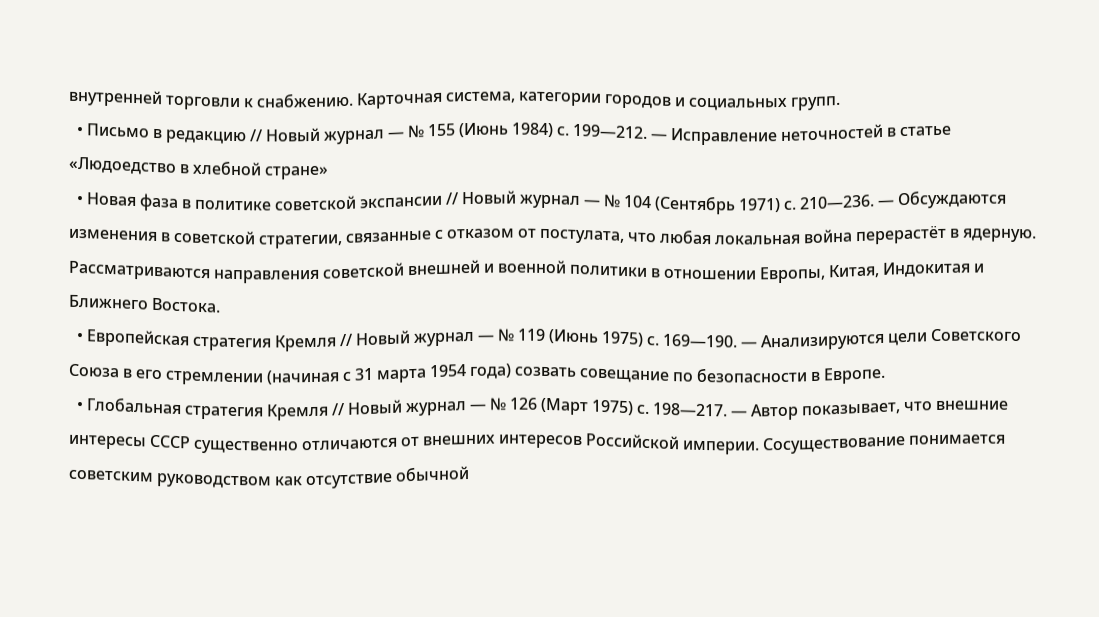внутренней торговли к снабжению. Карточная система, категории городов и социальных групп.
  • Письмо в редакцию // Новый журнал — № 155 (Июнь 1984) с. 199—212. — Исправление неточностей в статье «Людоедство в хлебной стране»
  • Новая фаза в политике советской экспансии // Новый журнал — № 104 (Сентябрь 1971) с. 210—236. — Обсуждаются изменения в советской стратегии, связанные с отказом от постулата, что любая локальная война перерастёт в ядерную. Рассматриваются направления советской внешней и военной политики в отношении Европы, Китая, Индокитая и Ближнего Востока.
  • Европейская стратегия Кремля // Новый журнал — № 119 (Июнь 1975) с. 169—190. — Анализируются цели Советского Союза в его стремлении (начиная с 31 марта 1954 года) созвать совещание по безопасности в Европе.
  • Глобальная стратегия Кремля // Новый журнал — № 126 (Март 1975) с. 198—217. — Автор показывает, что внешние интересы СССР существенно отличаются от внешних интересов Российской империи. Сосуществование понимается советским руководством как отсутствие обычной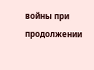войны при продолжении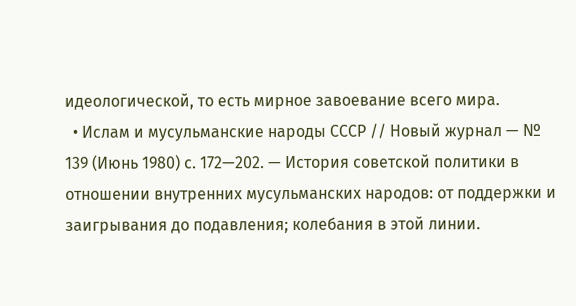идеологической, то есть мирное завоевание всего мира.
  • Ислам и мусульманские народы СССР // Новый журнал — № 139 (Июнь 1980) с. 172—202. — История советской политики в отношении внутренних мусульманских народов: от поддержки и заигрывания до подавления; колебания в этой линии.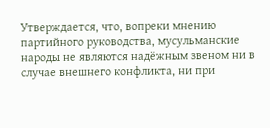Утверждается, что, вопреки мнению партийного руководства, мусульманские народы не являются надёжным звеном ни в случае внешнего конфликта, ни при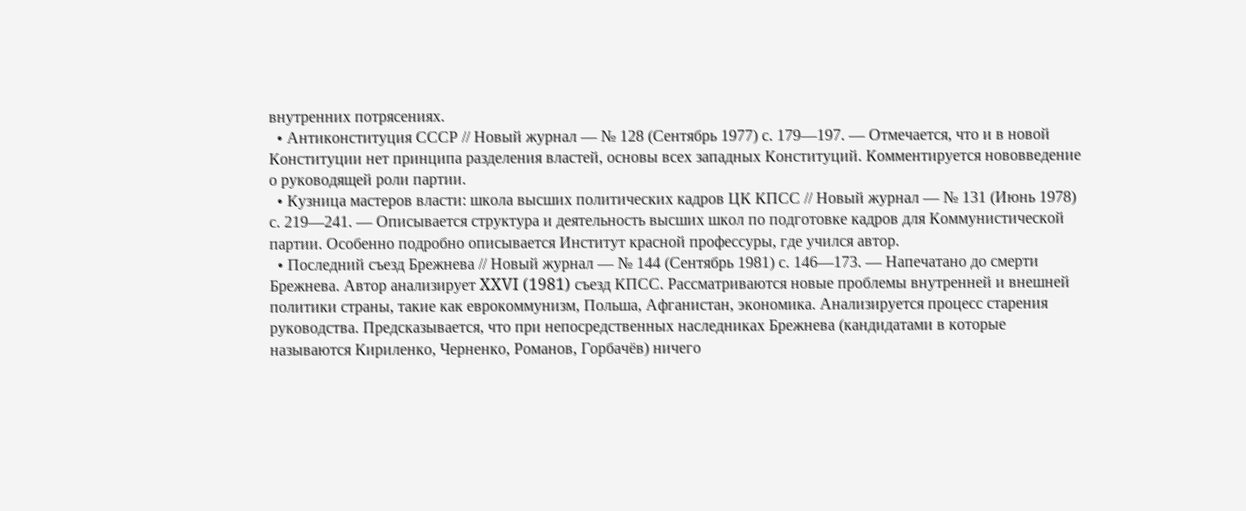внутренних потрясениях.
  • Антиконституция СССР // Новый журнал — № 128 (Сентябрь 1977) с. 179—197. — Отмечается, что и в новой Конституции нет принципа разделения властей, основы всех западных Конституций. Комментируется нововведение о руководящей роли партии.
  • Кузница мастеров власти: школа высших политических кадров ЦК КПСС // Новый журнал — № 131 (Июнь 1978) с. 219—241. — Описывается структура и деятельность высших школ по подготовке кадров для Коммунистической партии. Особенно подробно описывается Институт красной профессуры, где учился автор.
  • Последний съезд Брежнева // Новый журнал — № 144 (Сентябрь 1981) с. 146—173. — Напечатано до смерти Брежнева. Автор анализирует XXVI (1981) съезд КПСС. Рассматриваются новые проблемы внутренней и внешней политики страны, такие как еврокоммунизм, Польша, Афганистан, экономика. Анализируется процесс старения руководства. Предсказывается, что при непосредственных наследниках Брежнева (кандидатами в которые называются Кириленко, Черненко, Романов, Горбачёв) ничего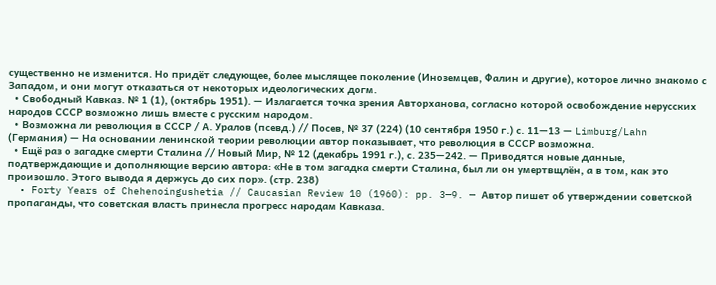существенно не изменится. Но придёт следующее, более мыслящее поколение (Иноземцев, Фалин и другие), которое лично знакомо с Западом, и они могут отказаться от некоторых идеологических догм.
  • Свободный Кавказ. № 1 (1), (октябрь 1951). — Излагается точка зрения Авторханова, согласно которой освобождение нерусских народов СССР возможно лишь вместе с русским народом.
  • Возможна ли революция в СССР / А. Уралов (псевд.) // Посев, № 37 (224) (10 сентября 1950 г.) с. 11—13 — Limburg/Lahn (Германия) — На основании ленинской теории революции автор показывает, что революция в СССР возможна.
  • Ещё раз о загадке смерти Сталина // Новый Мир, № 12 (декабрь 1991 г.), с. 235—242. — Приводятся новые данные, подтверждающие и дополняющие версию автора: «Не в том загадка смерти Сталина, был ли он умертвщлён, а в том, как это произошло. Этого вывода я держусь до сих пор». (стр. 238)
  • Forty Years of Chehenoingushetia // Caucasian Review 10 (1960): pp. 3—9. — Автор пишет об утверждении советской пропаганды, что советская власть принесла прогресс народам Кавказа.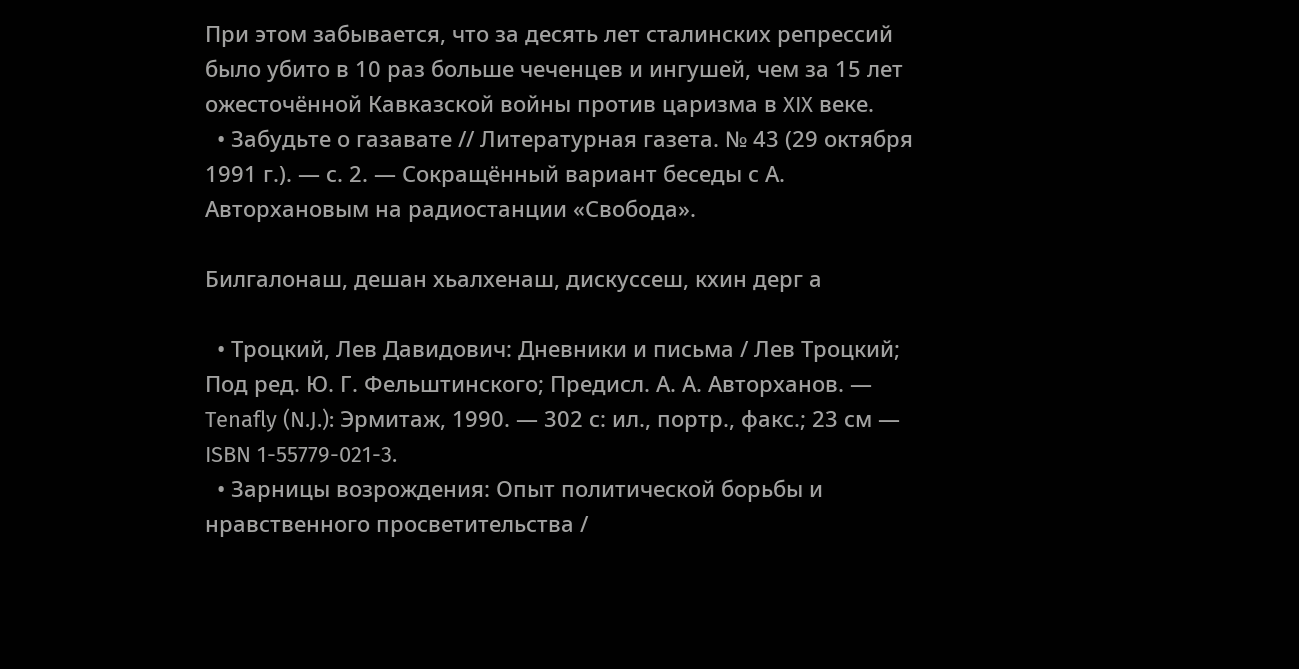При этом забывается, что за десять лет сталинских репрессий было убито в 10 раз больше чеченцев и ингушей, чем за 15 лет ожесточённой Кавказской войны против царизма в XIX веке.
  • Забудьте о газавате // Литературная газета. № 43 (29 октября 1991 г.). — с. 2. — Сокращённый вариант беседы с А. Авторхановым на радиостанции «Свобода».

Билгалонаш, дешан хьалхенаш, дискуссеш, кхин дерг а

  • Троцкий, Лев Давидович: Дневники и письма / Лев Троцкий; Под ред. Ю. Г. Фельштинского; Предисл. А. А. Авторханов. — Tenafly (N.J.): Эрмитаж, 1990. — 302 с: ил., портр., факс.; 23 см — ISBN 1-55779-021-3.
  • Зарницы возрождения: Опыт политической борьбы и нравственного просветительства /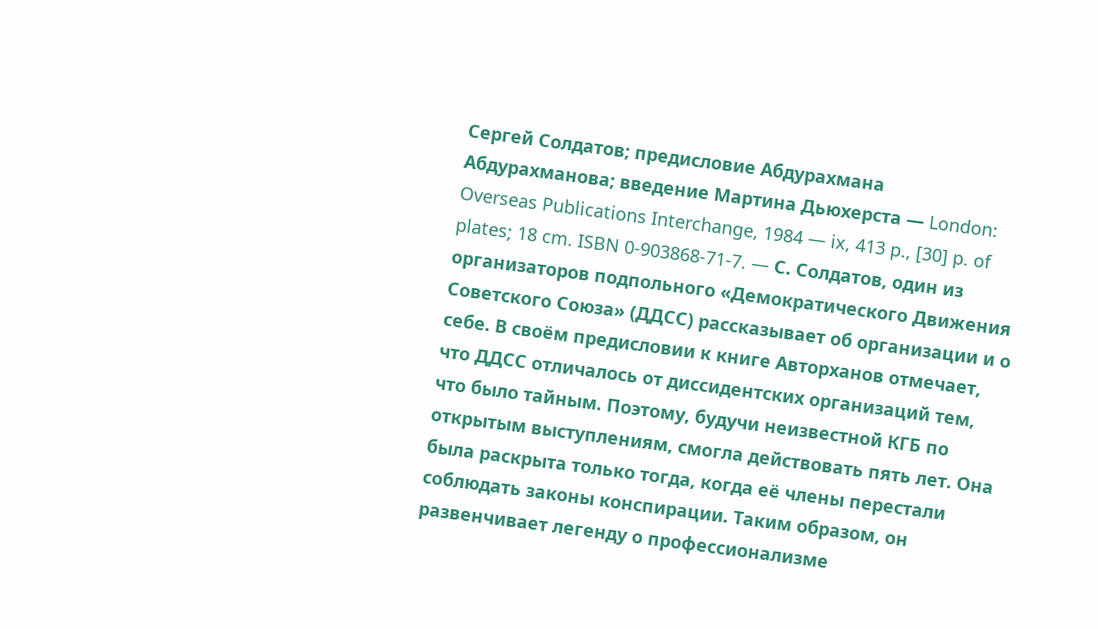Сергей Солдатов; предисловие Абдурахмана Абдурахманова; введение Мартина Дьюхерста — London: Overseas Publications Interchange, 1984 — ix, 413 p., [30] p. of plates; 18 cm. ISBN 0-903868-71-7. — С. Солдатов, один из организаторов подпольного «Демократического Движения Советского Союза» (ДДСС) рассказывает об организации и о себе. В своём предисловии к книге Авторханов отмечает, что ДДСС отличалось от диссидентских организаций тем, что было тайным. Поэтому, будучи неизвестной КГБ по открытым выступлениям, смогла действовать пять лет. Она была раскрыта только тогда, когда её члены перестали соблюдать законы конспирации. Таким образом, он развенчивает легенду о профессионализме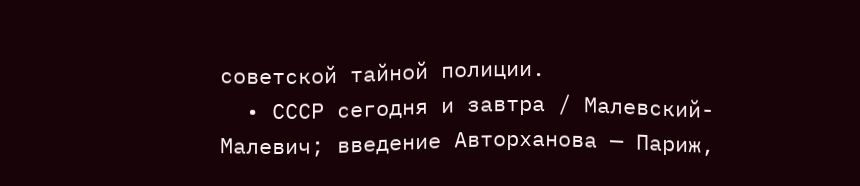советской тайной полиции.
  • СССР сегодня и завтра / Малевский-Малевич; введение Авторханова — Париж,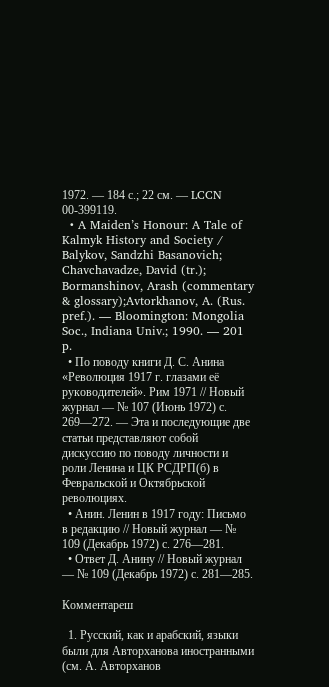1972. — 184 с.; 22 см. — LCCN 00-399119.
  • A Maiden’s Honour: A Tale of Kalmyk History and Society / Balykov, Sandzhi Basanovich; Chavchavadze, David (tr.); Bormanshinov, Arash (commentary & glossary);Avtorkhanov, A. (Rus. pref.). — Bloomington: Mongolia Soc., Indiana Univ.; 1990. — 201 p.
  • По поводу книги Д. С. Анина «Революция 1917 г. глазами её руководителей». Рим 1971 // Новый журнал — № 107 (Июнь 1972) с. 269—272. — Эта и последующие две статьи представляют собой дискуссию по поводу личности и роли Ленина и ЦК РСДРП(б) в Февральской и Октябрьской революциях.
  • Анин. Ленин в 1917 году: Письмо в редакцию // Новый журнал — № 109 (Декабрь 1972) с. 276—281.
  • Ответ Д. Анину // Новый журнал — № 109 (Декабрь 1972) с. 281—285.

Комментареш

  1. Русский, как и арабский, языки были для Авторханова иностранными (см. А. Авторханов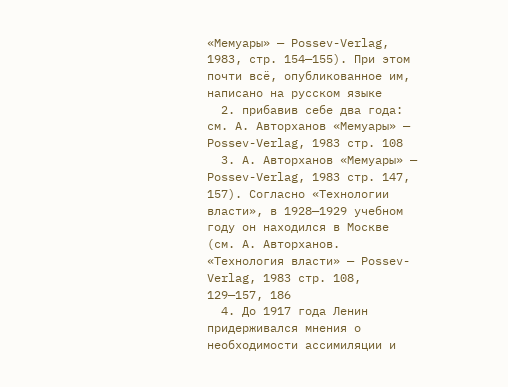«Мемуары» — Possev-Verlag, 1983, стр. 154—155). При этом почти всё, опубликованное им, написано на русском языке
  2. прибавив себе два года: см. А. Авторханов «Мемуары» — Possev-Verlag, 1983 стр. 108
  3. А. Авторханов «Мемуары» — Possev-Verlag, 1983 стр. 147, 157). Согласно «Технологии власти», в 1928—1929 учебном году он находился в Москве (см. A. Авторханов. «Технология власти» — Possev-Verlag, 1983 стр. 108, 129—157, 186
  4. До 1917 года Ленин придерживался мнения о необходимости ассимиляции и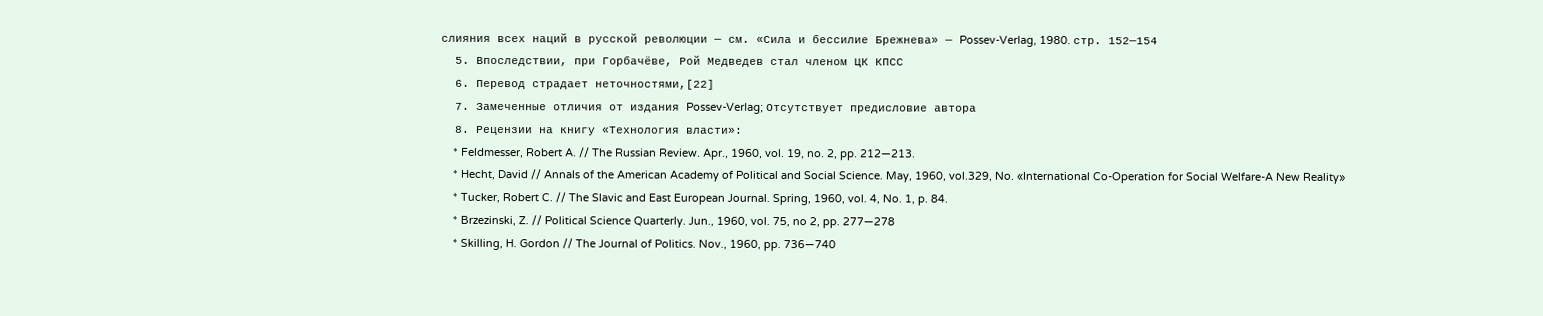слияния всех наций в русской революции — см. «Сила и бессилие Брежнева» — Possev-Verlag, 1980. стр. 152—154
  5. Впоследствии, при Горбачёве, Рой Медведев стал членом ЦК КПСС
  6. Перевод страдает неточностями,[22]
  7. Замеченные отличия от издания Possev-Verlag; Отсутствует предисловие автора
  8. Рецензии на книгу «Технология власти»:
    * Feldmesser, Robert A. // The Russian Review. Apr., 1960, vol. 19, no. 2, pp. 212—213.
    * Hecht, David // Annals of the American Academy of Political and Social Science. May, 1960, vol.329, No. «International Co-Operation for Social Welfare-A New Reality»
    * Tucker, Robert C. // The Slavic and East European Journal. Spring, 1960, vol. 4, No. 1, p. 84.
    * Brzezinski, Z. // Political Science Quarterly. Jun., 1960, vol. 75, no 2, pp. 277—278
    * Skilling, H. Gordon // The Journal of Politics. Nov., 1960, pp. 736—740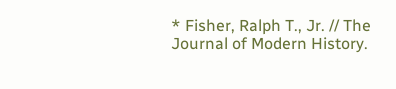* Fisher, Ralph T., Jr. // The Journal of Modern History.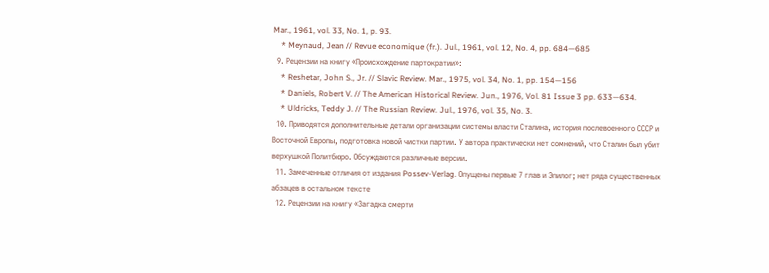Mar., 1961, vol. 33, No. 1, p. 93.
    * Meynaud, Jean // Revue economique (fr.). Jul., 1961, vol. 12, No. 4, pp. 684—685
  9. Рецензии на книгу «Происхождение партократии»:
    * Reshetar, John S., Jr. // Slavic Review. Mar., 1975, vol. 34, No. 1, pp. 154—156
    * Daniels, Robert V. // The American Historical Review. Jun., 1976, Vol. 81 Issue 3 pp. 633—634.
    * Uldricks, Teddy J. // The Russian Review. Jul., 1976, vol. 35, No. 3.
  10. Приводятся дополнительные детали организации системы власти Сталина, история послевоенного СССР и Восточной Европы, подготовка новой чистки партии. У автора практически нет сомнений, что Сталин был убит верхушкой Политбюро. Обсуждаются различные версии.
  11. Замеченные отличия от издания Possev-Verlag. Опущены первые 7 глав и Эпилог; нет ряда существенных абзацев в остальном тексте
  12. Рецензии на книгу «Загадка смерти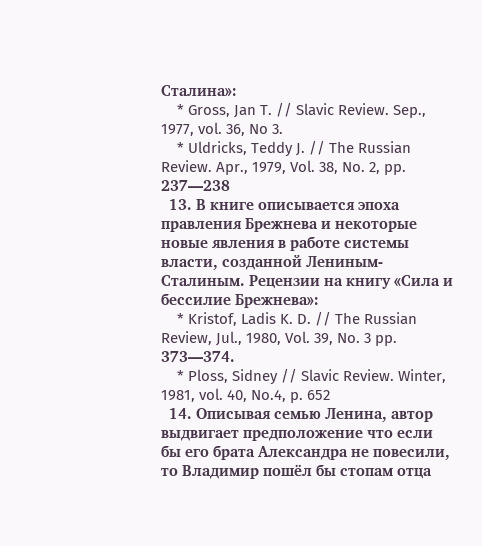Сталина»:
    * Gross, Jan T. // Slavic Review. Sep., 1977, vol. 36, No 3.
    * Uldricks, Teddy J. // The Russian Review. Apr., 1979, Vol. 38, No. 2, pp. 237—238
  13. В книге описывается эпоха правления Брежнева и некоторые новые явления в работе системы власти, созданной Лениным-Сталиным. Рецензии на книгу «Сила и бессилие Брежнева»:
    * Kristof, Ladis K. D. // The Russian Review, Jul., 1980, Vol. 39, No. 3 pp. 373—374.
    * Ploss, Sidney // Slavic Review. Winter, 1981, vol. 40, No.4, p. 652
  14. Описывая семью Ленина, автор выдвигает предположение что если бы его брата Александра не повесили, то Владимир пошёл бы стопам отца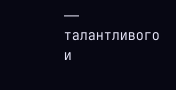— талантливого и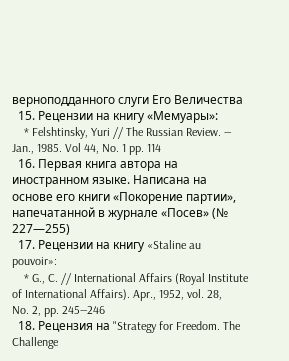верноподданного слуги Его Величества
  15. Рецензии на книгу «Мемуары»:
    * Felshtinsky, Yuri // The Russian Review. — Jan., 1985. Vol 44, No. 1 pp. 114
  16. Первая книга автора на иностранном языке. Написана на основе его книги «Покорение партии», напечатанной в журнале «Посев» (№ 227—255)
  17. Рецензии на книгу «Staline au pouvoir»:
    * G., C. // International Affairs (Royal Institute of International Affairs). Apr., 1952, vol. 28, No. 2, pp. 245—246
  18. Рецензия на "Strategy for Freedom. The Challenge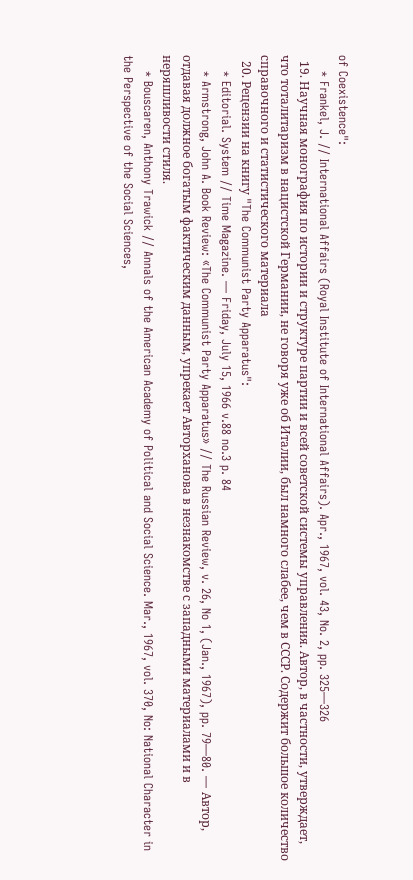of Coexistence":
    * Frankel, J. // International Affairs (Royal Institute of International Affairs). Apr., 1967, vol. 43, No. 2, pp. 325—326
  19. Научная монография по истории и структуре партии и всей советской системы управления. Автор, в частности, утверждает, что тоталитаризм в нацистской Германии, не говоря уже об Италии, был намного слабее, чем в СССР. Содержит большое количество справочного и статистического материала
  20. Рецензии на книгу "The Communist Party Apparatus":
    * Editorial. System // Time Magazine. — Friday, July 15, 1966 v.88 no.3 p. 84
    * Armstrong, John A. Book Review: «The Communist Party Apparatus» // The Russian Review, v. 26, No 1, (Jan., 1967), pp. 79—80. — Автор, отдавая должное богатым фактическим данным, упрекает Авторханова в незнакомстве с западными материалами и в неряшливости стиля.
    * Bouscaren, Anthony Trawick // Annals of the American Academy of Political and Social Science. Mar., 1967, vol. 370, No: National Character in the Perspective of the Social Sciences,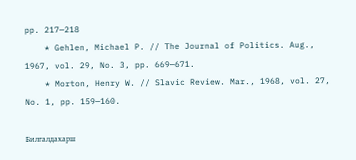pp. 217—218
    * Gehlen, Michael P. // The Journal of Politics. Aug., 1967, vol. 29, No. 3, pp. 669—671.
    * Morton, Henry W. // Slavic Review. Mar., 1968, vol. 27, No. 1, pp. 159—160.

Билгалдахарш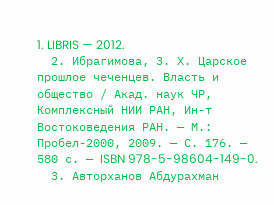1. LIBRIS — 2012.
  2. Ибрагимова, З. Х. Царское прошлое чеченцев. Власть и общество / Акад. наук ЧР, Комплексный НИИ РАН, Ин-т Востоковедения РАН. — М.: Пробел-2000, 2009. — С. 176. — 580 с. — ISBN 978-5-98604-149-0.
  3. Авторханов Абдурахман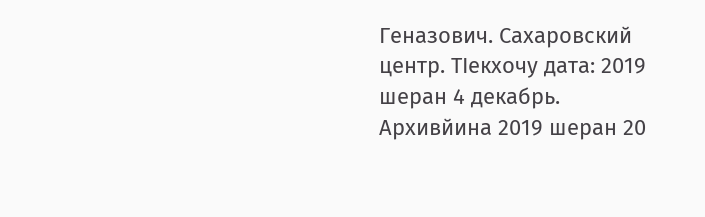Геназович. Сахаровский центр. ТӀекхочу дата: 2019 шеран 4 декабрь. Архивйина 2019 шеран 20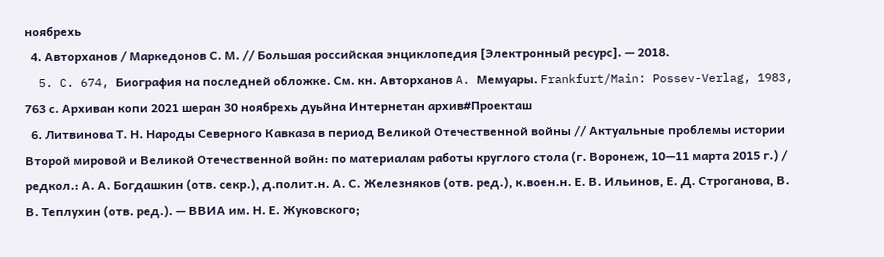ноябрехь
  4. Авторханов / Маркедонов С. М. // Большая российская энциклопедия [Электронный ресурс]. — 2018.
  5. C. 674, Биография на последней обложке. См. кн. Авторханов A. Мемуары. Frankfurt/Main: Possev-Verlag, 1983, 763 с. Архиван копи 2021 шеран 30 ноябрехь дуьйна Интернетан архив#Проекташ
  6. Литвинова Т. Н. Народы Северного Кавказа в период Великой Отечественной войны // Актуальные проблемы истории Второй мировой и Великой Отечественной войн: по материалам работы круглого стола (г. Воронеж, 10—11 марта 2015 г.) / редкол.: А. А. Богдашкин (отв. секр.), д.полит.н. А. С. Железняков (отв. ред.), к.воен.н. Е. В. Ильинов, Е. Д. Строганова, В. В. Теплухин (отв. ред.). — ВВИА им. Н. Е. Жуковского;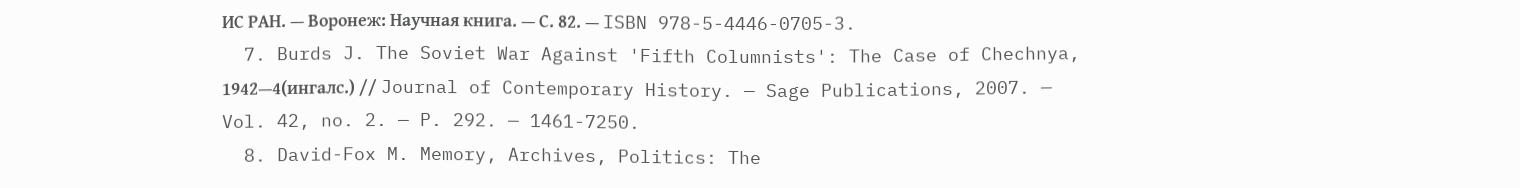ИС РАН. — Воронеж: Научная книга. — С. 82. — ISBN 978-5-4446-0705-3.
  7. Burds J. The Soviet War Against 'Fifth Columnists': The Case of Chechnya, 1942—4(ингалс.) // Journal of Contemporary History. — Sage Publications, 2007. — Vol. 42, no. 2. — P. 292. — 1461-7250.
  8. David-Fox M. Memory, Archives, Politics: The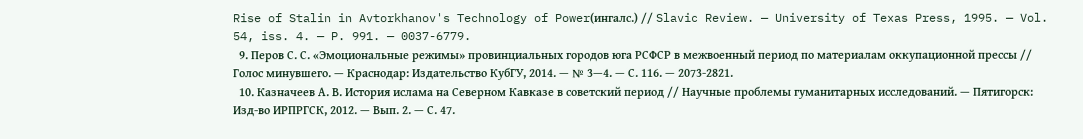Rise of Stalin in Avtorkhanov's Technology of Power(ингалс.) // Slavic Review. — University of Texas Press, 1995. — Vol. 54, iss. 4. — P. 991. — 0037-6779.
  9. Перов С. С. «Эмоциональные режимы» провинциальных городов юга РСФСР в межвоенный период по материалам оккупационной прессы // Голос минувшего. — Краснодар: Издательство КубГУ, 2014. — № 3—4. — С. 116. — 2073-2821.
  10. Казначеев А. В. История ислама на Северном Кавказе в советский период // Научные проблемы гуманитарных исследований. — Пятигорск: Изд-во ИРПРГСК, 2012. — Вып. 2. — С. 47.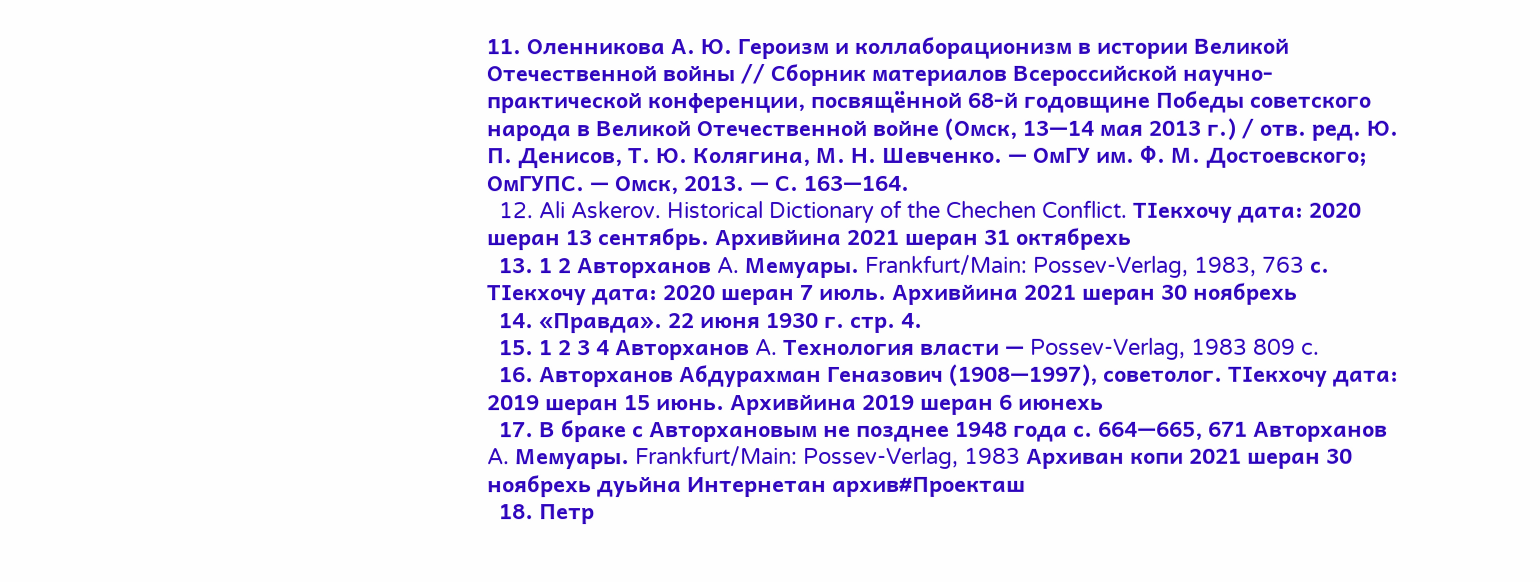11. Оленникова А. Ю. Героизм и коллаборационизм в истории Великой Отечественной войны // Сборник материалов Всероссийской научно-практической конференции, посвящённой 68-й годовщине Победы советского народа в Великой Отечественной войне (Омск, 13—14 мая 2013 г.) / отв. ред. Ю. П. Денисов, Т. Ю. Колягина, М. Н. Шевченко. — ОмГУ им. Ф. М. Достоевского; ОмГУПС. — Омск, 2013. — С. 163—164.
  12. Ali Askerov. Historical Dictionary of the Chechen Conflict. ТӀекхочу дата: 2020 шеран 13 сентябрь. Архивйина 2021 шеран 31 октябрехь
  13. 1 2 Авторханов A. Мемуары. Frankfurt/Main: Possev-Verlag, 1983, 763 с. ТӀекхочу дата: 2020 шеран 7 июль. Архивйина 2021 шеран 30 ноябрехь
  14. «Правда». 22 июня 1930 г. стр. 4.
  15. 1 2 3 4 Авторханов A. Технология власти — Possev-Verlag, 1983 809 c.
  16. Авторханов Абдурахман Геназович (1908—1997), советолог. ТӀекхочу дата: 2019 шеран 15 июнь. Архивйина 2019 шеран 6 июнехь
  17. В браке с Авторхановым не позднее 1948 года с. 664—665, 671 Авторханов A. Мемуары. Frankfurt/Main: Possev-Verlag, 1983 Архиван копи 2021 шеран 30 ноябрехь дуьйна Интернетан архив#Проекташ
  18. Петр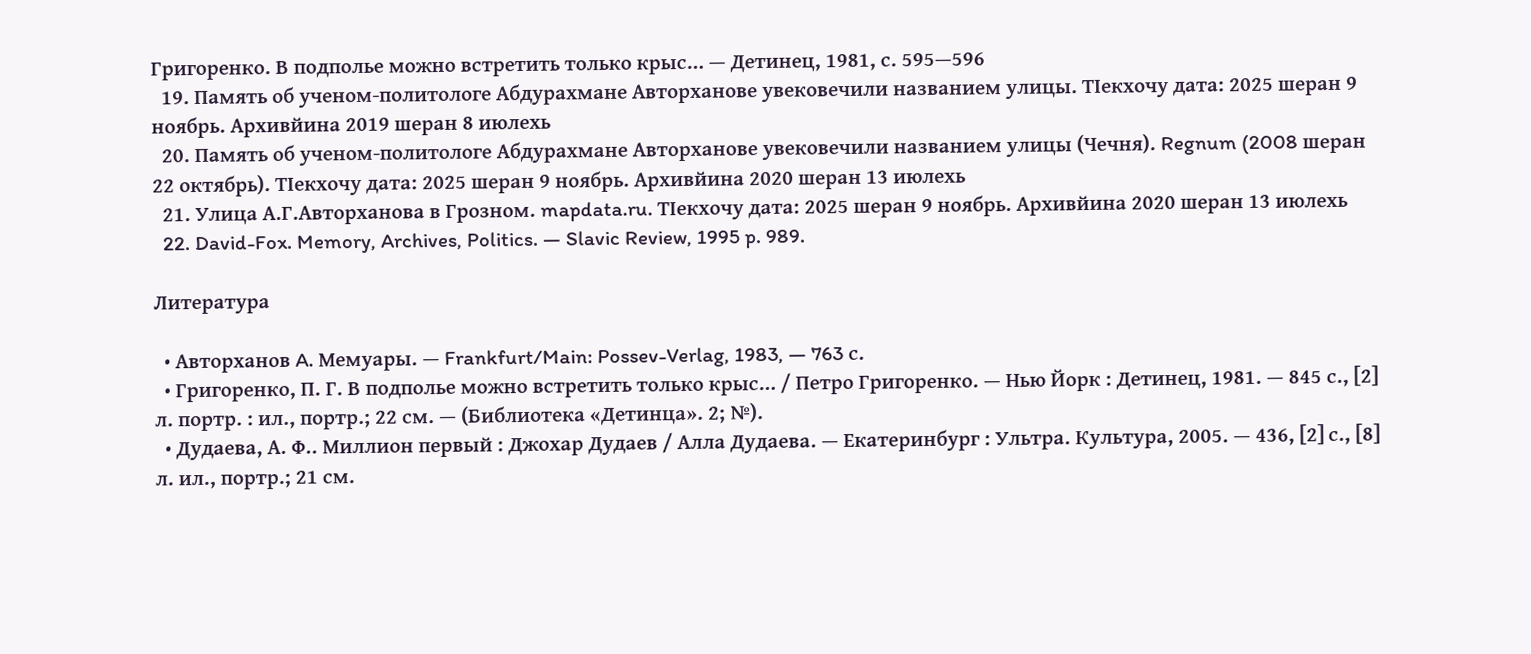Григоренко. В подполье можно встретить только крыс… — Детинец, 1981, с. 595—596
  19. Память об ученом-политологе Абдурахмане Авторханове увековечили названием улицы. ТӀекхочу дата: 2025 шеран 9 ноябрь. Архивйина 2019 шеран 8 июлехь
  20. Память об ученом-политологе Абдурахмане Авторханове увековечили названием улицы (Чечня). Regnum (2008 шеран 22 октябрь). ТӀекхочу дата: 2025 шеран 9 ноябрь. Архивйина 2020 шеран 13 июлехь
  21. Улица А.Г.Авторханова в Грозном. mapdata.ru. ТӀекхочу дата: 2025 шеран 9 ноябрь. Архивйина 2020 шеран 13 июлехь
  22. David-Fox. Memory, Archives, Politics. — Slavic Review, 1995 p. 989.

Литература

  • Авторханов A. Мемуары. — Frankfurt/Main: Possev-Verlag, 1983, — 763 с.
  • Григоренко, П. Г. В подполье можно встретить только крыс… / Петро Григоренко. — Нью Йорк : Детинец, 1981. — 845 с., [2] л. портр. : ил., портр.; 22 см. — (Библиотека «Детинца». 2; №).
  • Дудаева, А. Ф.. Миллион первый : Джохар Дудаев / Алла Дудаева. — Екатеринбург : Ультра. Культура, 2005. — 436, [2] с., [8] л. ил., портр.; 21 см.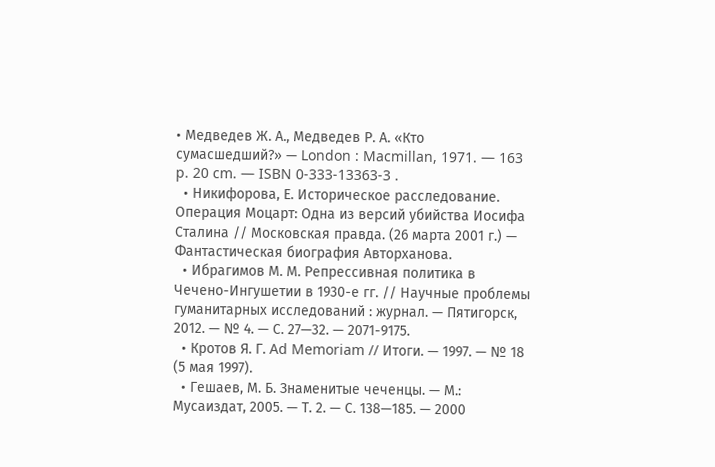• Медведев Ж. А., Медведев Р. А. «Кто сумасшедший?» — London : Macmillan, 1971. — 163 p. 20 cm. — ISBN 0-333-13363-3 .
  • Никифорова, Е. Историческое расследование. Операция Моцарт: Одна из версий убийства Иосифа Сталина // Московская правда. (26 марта 2001 г.) — Фантастическая биография Авторханова.
  • Ибрагимов М. М. Репрессивная политика в Чечено-Ингушетии в 1930-е гг. // Научные проблемы гуманитарных исследований : журнал. — Пятигорск, 2012. — № 4. — С. 27—32. — 2071-9175.
  • Кротов Я. Г. Ad Memoriam // Итоги. — 1997. — № 18 (5 мая 1997).
  • Гешаев, М. Б. Знаменитые чеченцы. — М.: Мусаиздат, 2005. — Т. 2. — С. 138—185. — 2000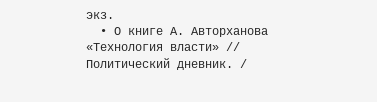экз.
  • О книге А. Авторханова «Технология власти» // Политический дневник. /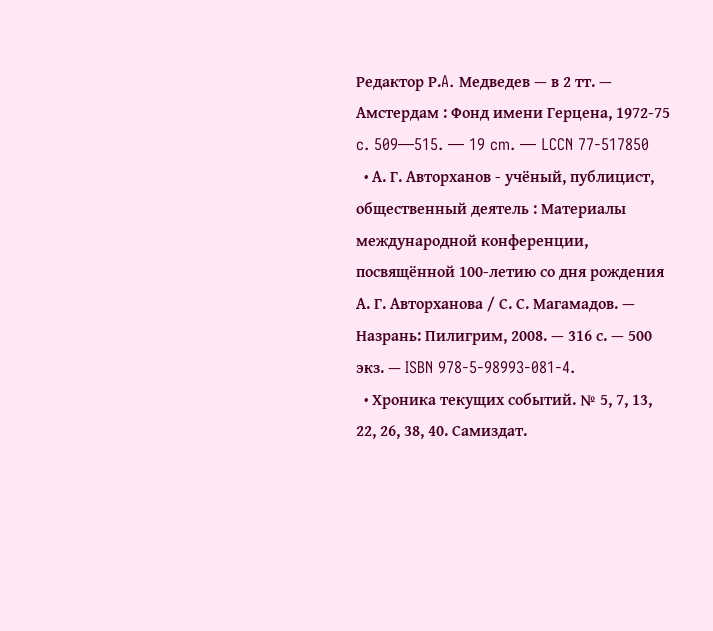Редактор Р.A. Медведев — в 2 тт. — Амстердам : Фонд имени Герцена, 1972-75 c. 509—515. — 19 cm. — LCCN 77-517850
  • А. Г. Авторханов - учёный, публицист, общественный деятель : Материалы международной конференции, посвящённой 100-летию со дня рождения А. Г. Авторханова / С. С. Магамадов. — Назрань: Пилигрим, 2008. — 316 с. — 500 экз. — ISBN 978-5-98993-081-4.
  • Хроника текущих событий. № 5, 7, 13, 22, 26, 38, 40. Самиздат.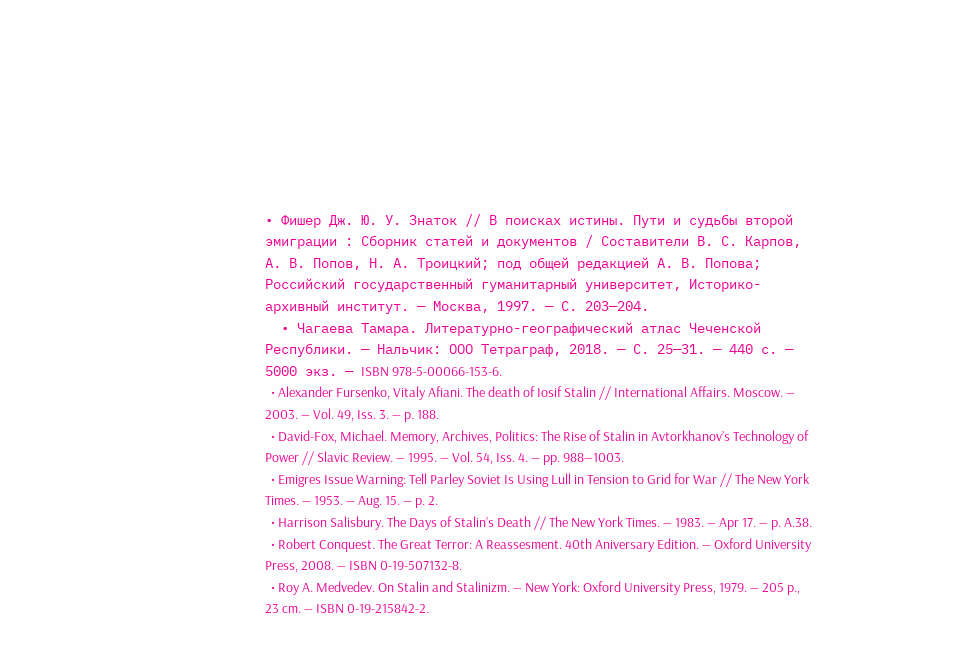• Фишер Дж. Ю. У. Знаток // В поисках истины. Пути и судьбы второй эмиграции : Сборник статей и документов / Составители В. С. Карпов, А. В. Попов, Н. А. Троицкий; под общей редакцией А. В. Попова; Российский государственный гуманитарный университет, Историко-архивный институт. — Москва, 1997. — С. 203—204.
  • Чагаева Тамара. Литературно-географический атлас Чеченской Республики. — Нальчик: ООО Тетраграф, 2018. — С. 25—31. — 440 с. — 5000 экз. — ISBN 978-5-00066-153-6.
  • Alexander Fursenko, Vitaly Afiani. The death of Iosif Stalin // International Affairs. Moscow. — 2003. — Vol. 49, Iss. 3. — p. 188.
  • David-Fox, Michael. Memory, Archives, Politics: The Rise of Stalin in Avtorkhanov’s Technology of Power // Slavic Review. — 1995. — Vol. 54, Iss. 4. — pp. 988—1003.
  • Emigres Issue Warning: Tell Parley Soviet Is Using Lull in Tension to Grid for War // The New York Times. — 1953. — Aug. 15. — p. 2.
  • Harrison Salisbury. The Days of Stalin’s Death // The New York Times. — 1983. — Apr 17. — p. A.38.
  • Robert Conquest. The Great Terror: A Reassesment. 40th Aniversary Edition. — Oxford University Press, 2008. — ISBN 0-19-507132-8.
  • Roy A. Medvedev. On Stalin and Stalinizm. — New York: Oxford University Press, 1979. — 205 p., 23 cm. — ISBN 0-19-215842-2.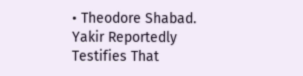• Theodore Shabad. Yakir Reportedly Testifies That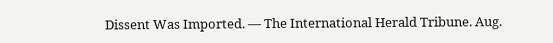Dissent Was Imported. — The International Herald Tribune. Aug.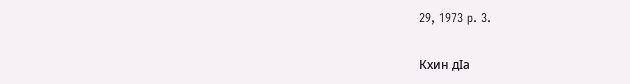29, 1973 p. 3.

Кхин дӀа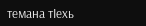темана тӀехь